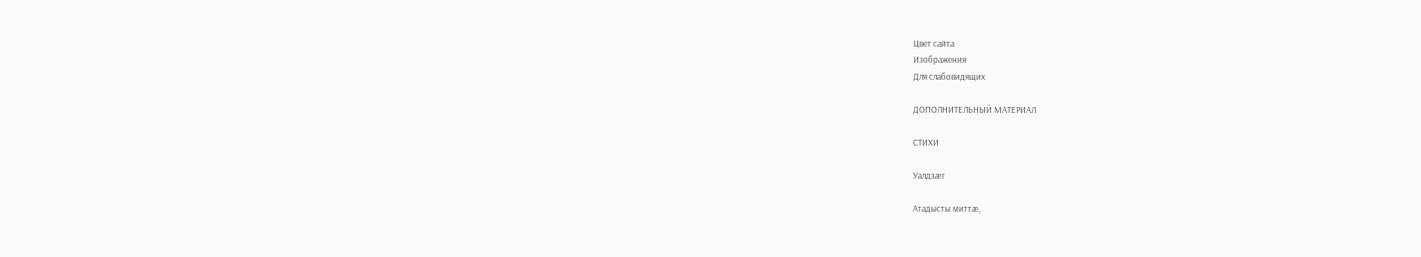Цвет сайта
Изображения
Для слабовидящих

ДОПОЛНИТЕЛЬНЫЙ МАТЕРИАЛ

СТИХИ

Уалдзӕг

Атадысты миттæ,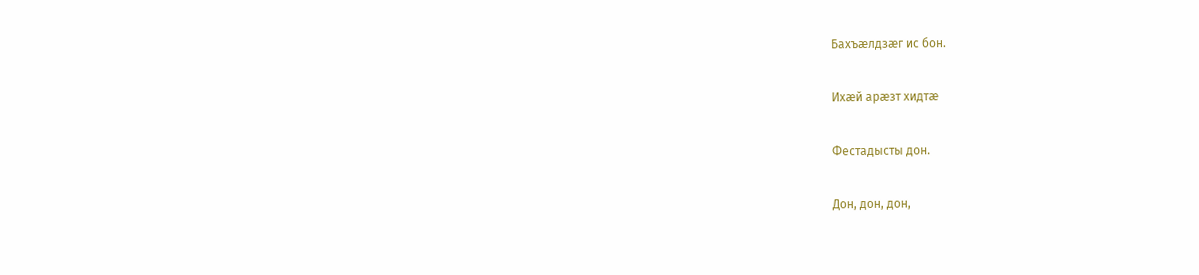Бахъæлдзæг ис бон.

Ихæй арæзт хидтæ

Фестадысты дон.

Дон, дон, дон,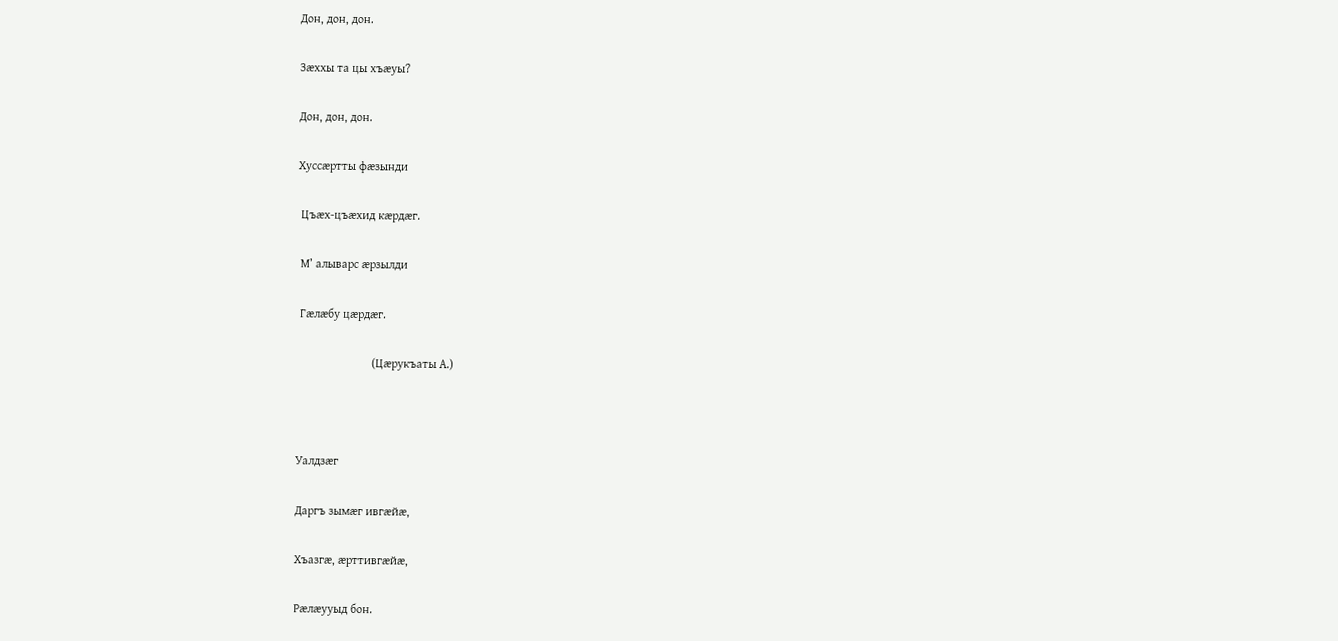Дон, дон, дон.

Зæххы та цы хъæуы?

Дон, дон, дон.

Хуссæртты фæзынди

 Цъæх-цъæхид кæрдæг.

 М’ алыварс æрзылди

 Гæлæбу цæрдæг.

                         (Цæрукъаты А.)



Уалдзæг

Даргъ зымæг ивгæйæ,

Хъазгæ, æрттивгæйæ,

Рæлæууыд бон.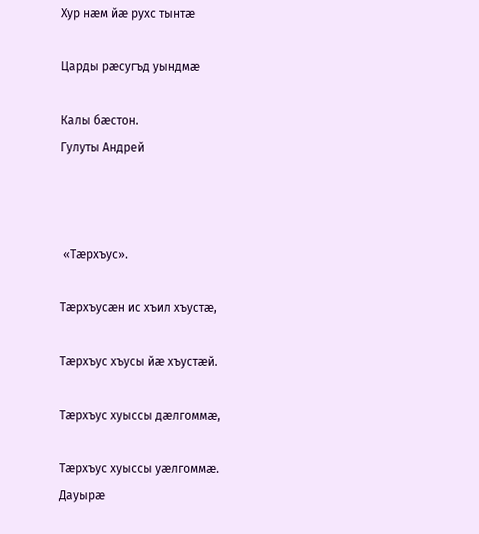Хур нæм йæ рухс тынтæ

Царды рæсугъд уындмæ

Калы бæстон.                                       Гулуты Андрей



 «Тæрхъус».

Тæрхъусæн ис хъил хъустæ,

Тæрхъус хъусы йæ хъустæй.

Тæрхъус хуыссы дæлгоммæ,

Тæрхъус хуыссы уæлгоммæ.                                     Дауырæ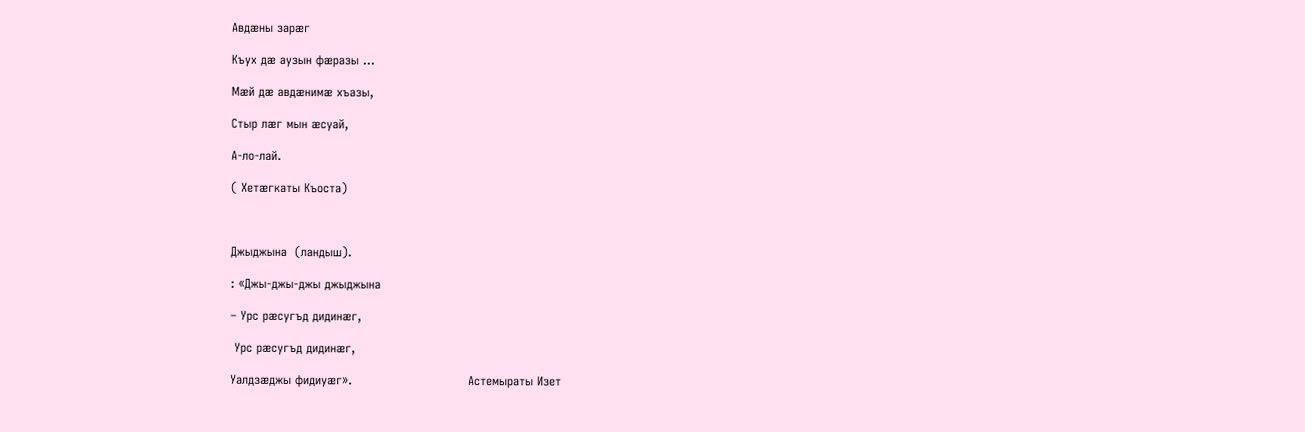Авдӕны зарӕг

Къух дæ аузын фæразы …

Мæй дæ авдæнимæ хъазы,

Стыр лæг мын æсуай,

А-ло-лай.

( Хетæгкаты Къоста)



Джыджына  (ландыш).

: «Джы-джы-джы джыджына

– Урс рæсугъд дидинæг,

 Урс рæсугъд дидинæг,

Уалдзæджы фидиуæг».                             Астемыраты Изет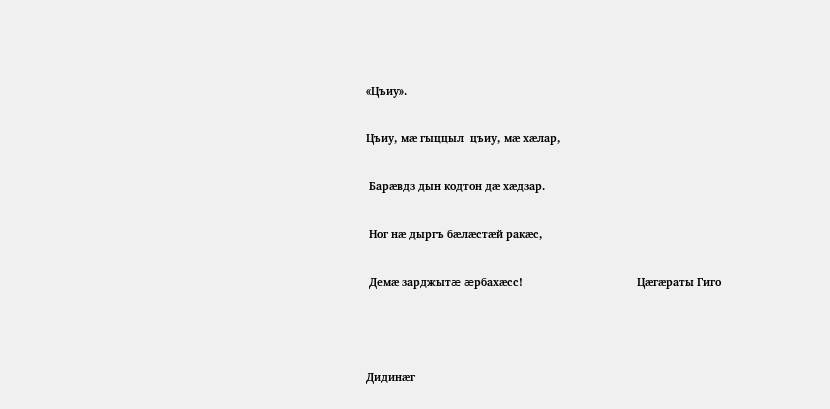«Цъиу».

Цъиу, мæ гыццыл  цъиу, мæ хæлар,

 Барæвдз дын кодтон дæ хæдзар.

 Ног нæ дыргъ бæлæстæй ракæс,

 Демæ зарджытæ æрбахæсс!                                      Цæгæраты Гиго



Дидинæг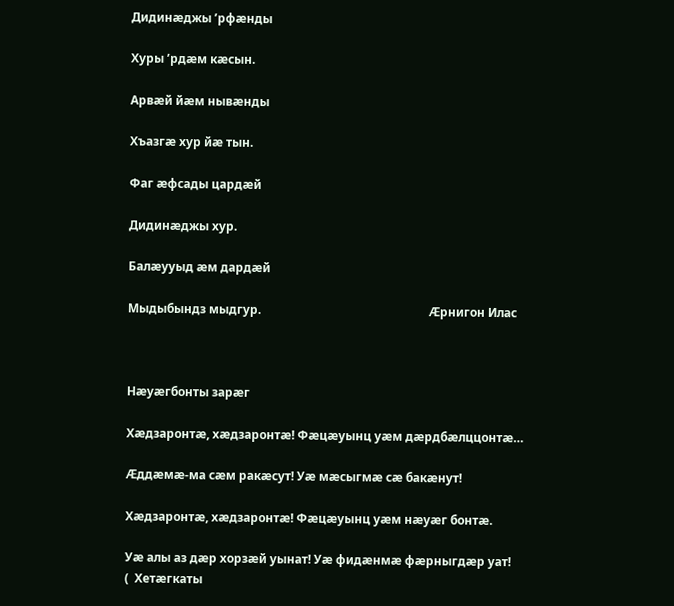Дидинæджы ’рфæнды

Хуры ’рдæм кæсын.

Арвæй йæм нывæнды

Хъазгæ хур йæ тын.

Фаг æфсады цардæй

Дидинæджы хур.

Балæууыд æм дардæй

Мыдыбындз мыдгур.                                                        Æрнигон Илас



Нæуæгбонты зарæг

Хæдзаронтæ, хæдзаронтæ! Фæцæуынц уæм дæрдбæлццонтæ…

Æддæмæ-ма сæм ракæсут! Уæ мæсыгмæ сæ бакæнут!

Хæдзаронтæ, хæдзаронтæ! Фæцæуынц уæм нæуæг бонтæ.

Уæ алы аз дæр хорзæй уынат! Уæ фидæнмæ фæрныгдæр уат!            (  Хетæгкаты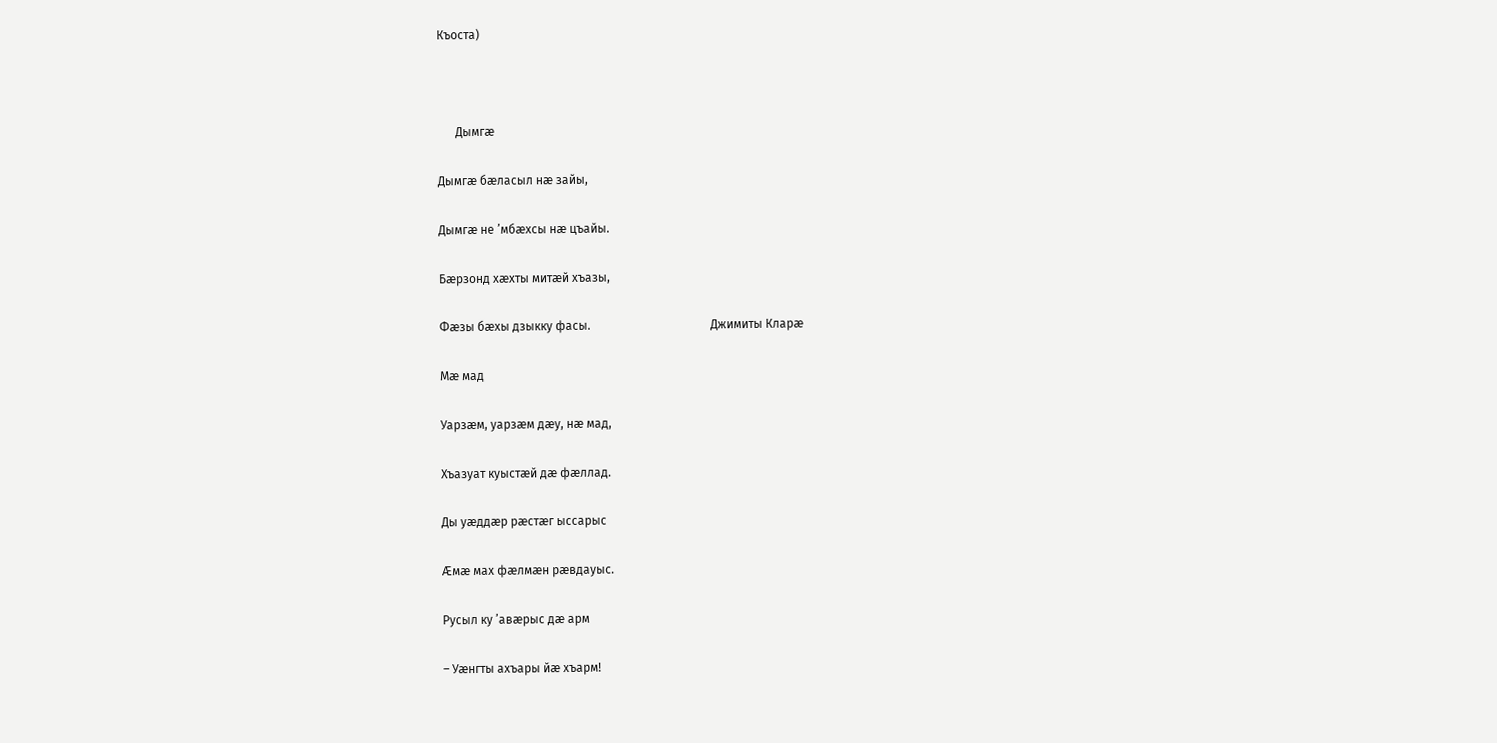Къоста)



      Дымгæ

Дымгæ бæласыл нæ зайы,

Дымгæ не ’мбæхсы нæ цъайы.

Бæрзонд хæхты митæй хъазы,

Фæзы бæхы дзыкку фасы.                                        Джимиты Кларæ

Мæ мад

Уарзæм, уарзæм дæу, нæ мад,

Хъазуат куыcтæй дæ фæллад.

Ды уæддæр рæстæг ыссарыс

Æмæ мах фæлмæн рæвдауыс.

Русыл ку ’авæрыс дæ арм

– Уæнгты ахъары йæ хъарм!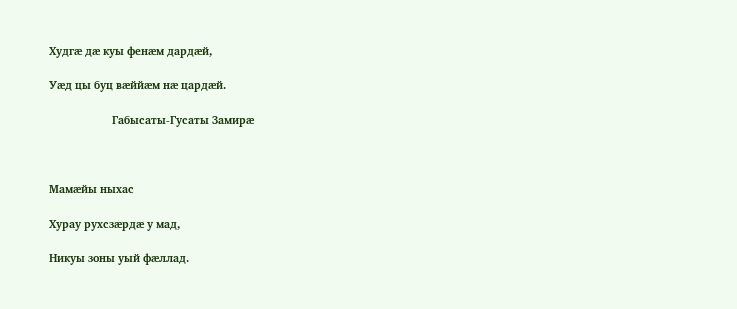Худгæ дæ куы фенæм дардæй,

Уæд цы буц вæййæм нæ цардæй.

                     Габысаты-Гусаты Замирæ



Мамæйы ныхас

Хурау рухсзæрдæ у мад,

Никуы зоны уый фæллад.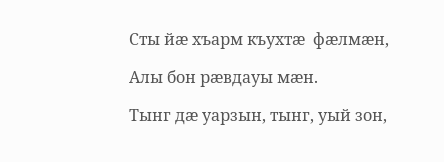Сты йæ хъарм къухтæ  фæлмæн,

Алы бон рæвдауы мæн.

Тынг дæ уарзын, тынг, уый зон,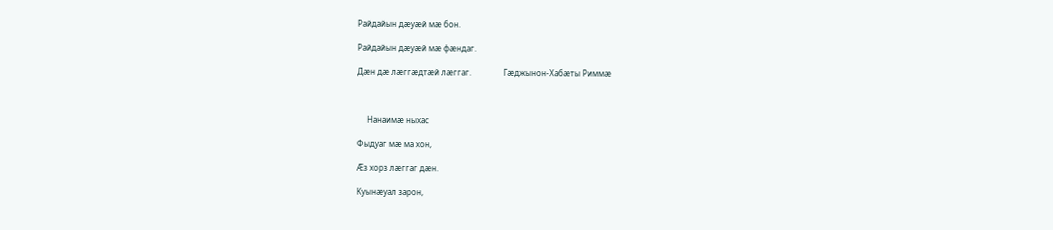Райдайын дæуæй мæ бон.

Райдайын дæуæй мæ фæндаг.

Дæн дæ лæггæдтæй лæггаг.                Гæджынон-Хабæты Риммæ



     Нанаимæ ныхас

Фыдуаг мæ ма хон,

Æз хорз лæггаг дæн.

Куынæуал зарон,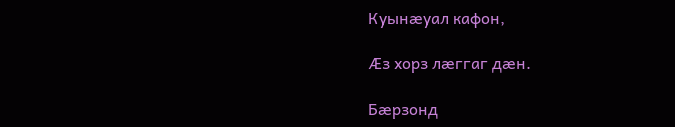Куынæуал кафон,

Æз хорз лæггаг дæн.

Бæрзонд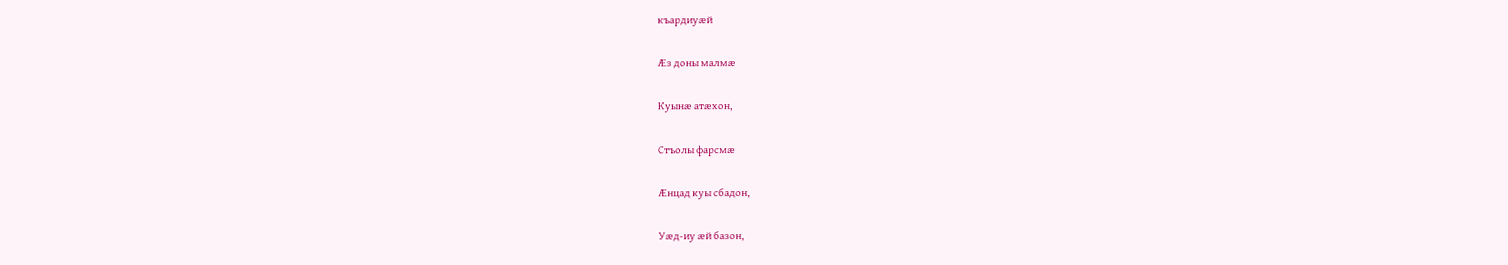къардиуæй

Æз доны малмæ

Куынæ атæхон,

Стъолы фарсмæ

Æнцад куы сбадон,

Уæд-иу æй базон,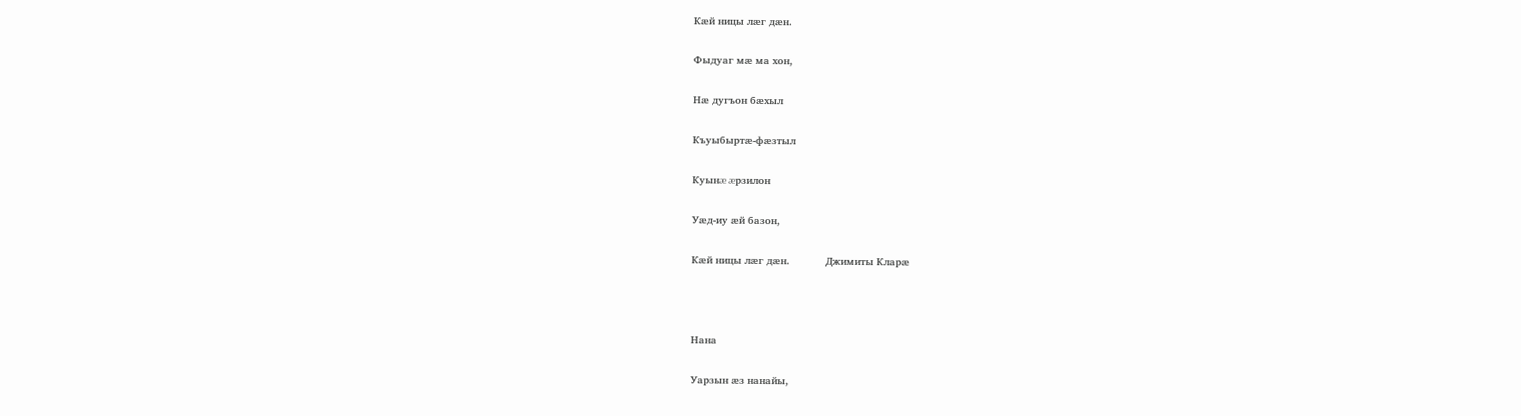Кæй ницы лæг дæн.

Фыдуаг мæ ма хон,

Нæ дугъон бæхыл

Къуыбыртæ-фæзтыл

Куынæ æрзилон

Уæд-иу æй базон,

Кæй ницы лæг дæн.            Джимиты Кларæ



Нана

Уарзын æз нанайы,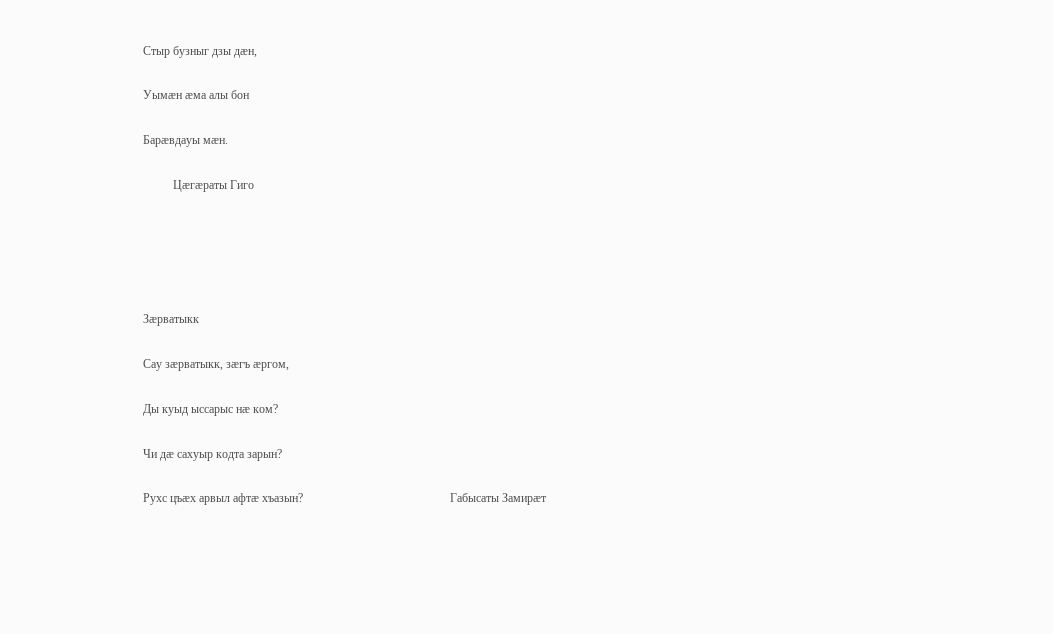Стыр бузныг дзы дæн,

Уымæн æма алы бон

Барæвдауы мæн.

          Цæгæраты Гиго





Зæрватыкк

Сау зæрватыкк, зæгъ æргом,

Ды куыд ыссарыс нæ ком?

Чи дæ сахуыр кодта зарын?

Рухс цъæх арвыл афтæ хъазын?                                                 Габысаты Замирæт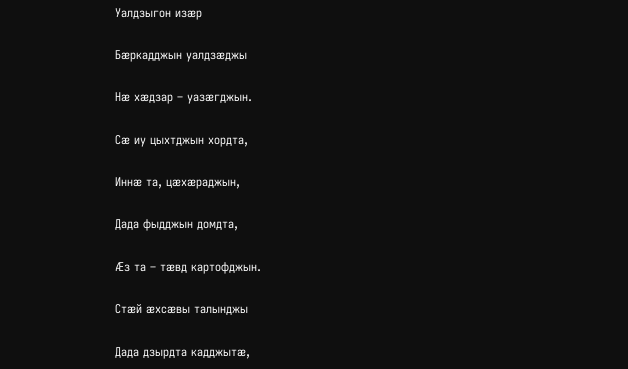Уалдзыгон изæр

Бæркадджын уалдзæджы

Нæ хæдзар – уазæгджын.

Сæ иу цыхтджын хордта,

Иннæ та, цæхæраджын,

Дада фыдджын домдта,

Æз та – тæвд картофджын.

Стæй æхсæвы талынджы

Дада дзырдта кадджытæ,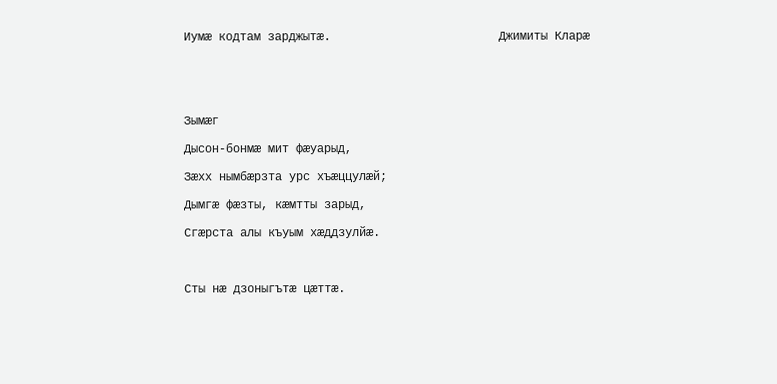Иумæ кодтам зарджытæ.                        Джимиты Кларæ





Зымӕг

Дысон-бонмæ мит фæуарыд,

Зæхх нымбæрзта урс хъæццулæй;

Дымгæ фæзты, кæмтты зарыд,

Сгæрста алы къуым хæддзулйæ.



Сты нæ дзоныгътæ цæттæ.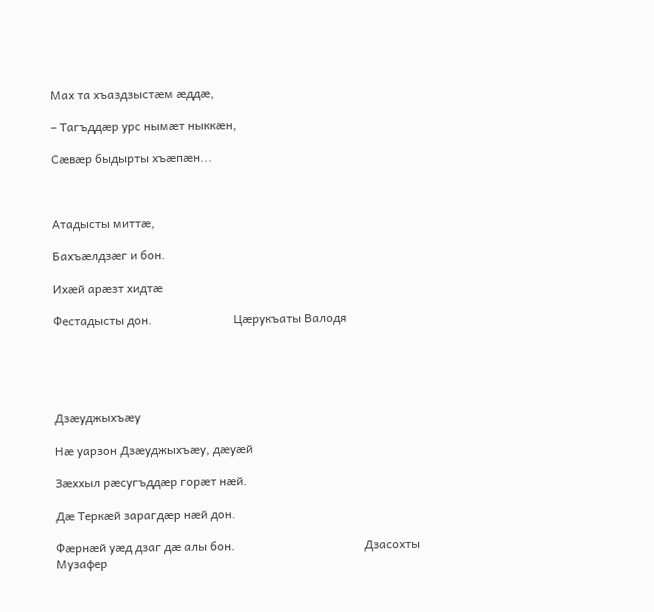Мах та хъаздзыстæм æддæ,

– Тагъддæр урс нымæт ныккæн,

Сæвæр быдырты хъæпæн...



Атадысты миттæ,

Бахъæлдзæг и бон.

Ихæй арæзт хидтæ

Фестадысты дон.                           Цæрукъаты Валодя





Дзæуджыхъæу

Нæ уарзон Дзæуджыхъæу, дæуæй

Зæххыл рæсугъддæр горæт нæй.

Дæ Теркæй зарагдæр нæй дон.

Фæрнæй уæд дзаг дæ алы бон.                                           Дзасохты Музафер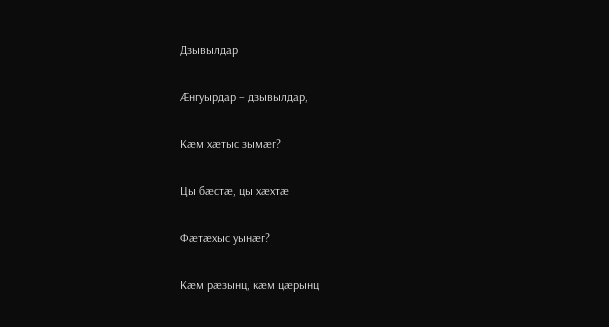Дзывылдар

Æнгуырдар – дзывылдар,

Кæм хæтыс зымæг?

Цы бæстæ, цы хæхтæ

Фæтæхыс уынæг?

Кæм рæзынц, кæм цæрынц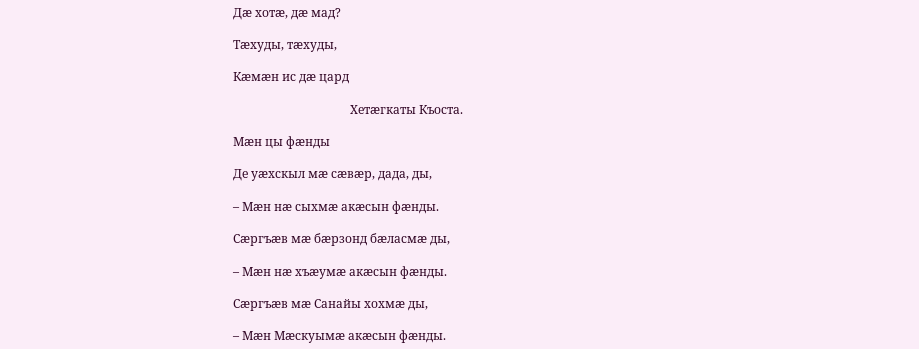Дæ хотæ, дæ мад?

Тæхуды, тæхуды,

Кæмæн ис дæ цард

                                       Хетæгкаты Къоста.

Мæн цы фæнды

Де уæхскыл мæ сæвæр, дада, ды,

– Мæн нæ сыхмæ акæсын фæнды.

Сæргъæв мæ бæрзонд бæласмæ ды,

– Мæн нæ хъæумæ акæсын фæнды.

Сæргъæв мæ Санайы хохмæ ды,

– Мæн Мæскуымæ акæсын фæнды.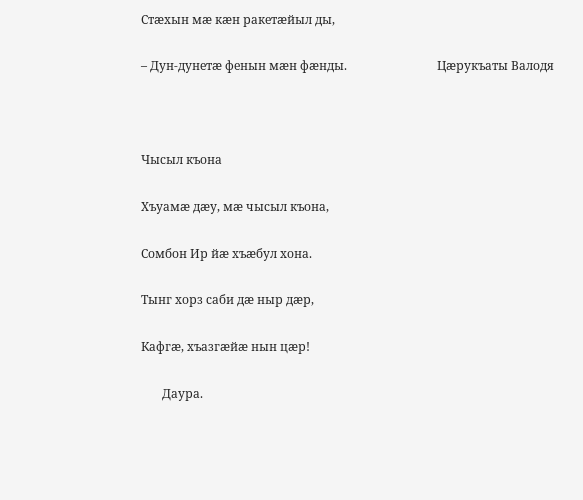Стæхын мæ кæн ракетæйыл ды,

– Дун-дунетæ фенын мæн фæнды.                              Цæрукъаты Валодя



Чысыл къона

Хъуамæ дæу, мæ чысыл къона,

Сомбон Ир йæ хъæбул хона.

Тынг хорз саби дæ ныр дæр,

Кафгæ, хъазгæйæ нын цæр!

       Даура.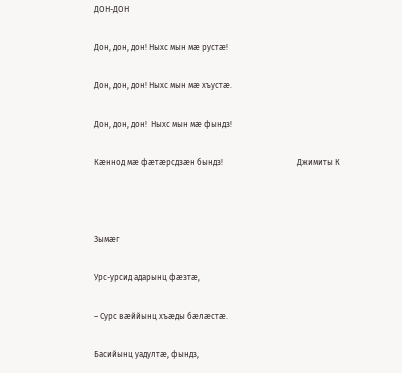ДОН-ДОН

Дон, дон, дон! Ныхс мын мæ рустæ!

Дон, дон, дон! Ныхс мын мæ хъустæ.

Дон, дон, дон!  Ныхс мын мæ фындз!

Кæннод мæ фæтæрсдзæн бындз!                                     Джимиты К



Зымӕг

Урс-урсид адарынц фæзтæ,

– Сурс вæййынц хъæды бæлæстæ.

Басийынц уадултæ, фындз,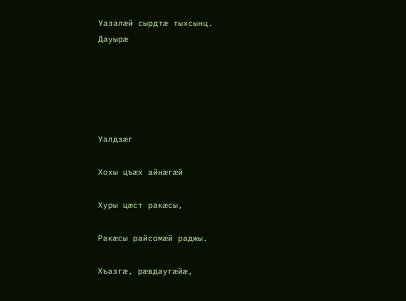Уазалæй сырдтæ тыхсынц.                                          Дауырæ





Уалдзæг

Хохы цъæх айнæгæй

Хуры цæст ракæсы,

Ракæсы райсомæй раджы.

Хъазгæ, рæвдаугæйæ,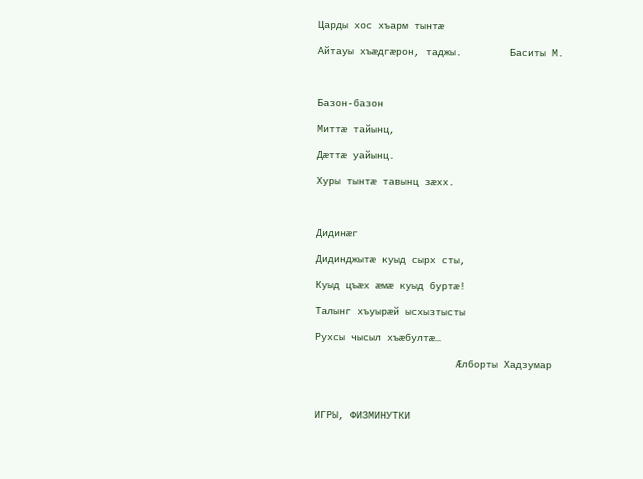Царды хос хъарм тынтæ

Айтауы хъæдгæрон, таджы.        Баситы М.



Базон-базон

Миттæ тайынц,

Дæттæ уайынц.

Хуры тынтæ тавынц зæхх.



Дидинæг

Дидинджытæ куыд сырх сты,

Куыд цъæх æмæ куыд буртæ!

Талынг хъуырæй ысхызтысты

Рухсы чысыл хъæбултæ…

                                               Æлборты Хадзумар



ИГРЫ, ФИЗМИНУТКИ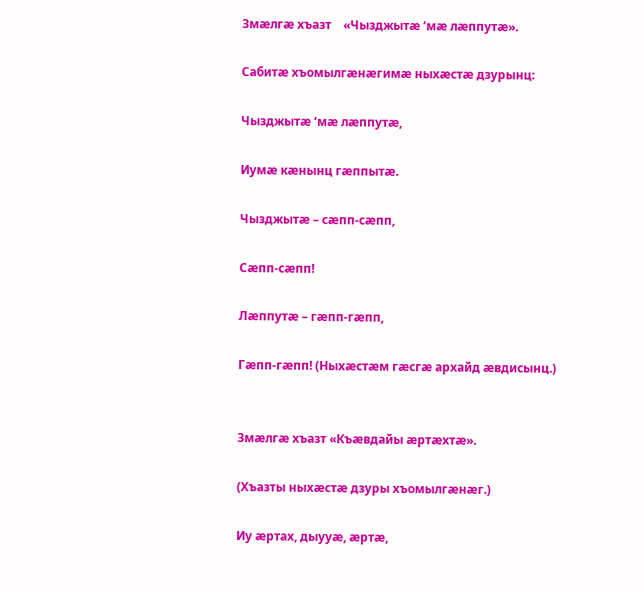Змæлгæ хъазт    «Чызджытæ ‘мæ лæппутæ».

Сабитæ хъомылгæнæгимæ ныхæстæ дзурынц:

Чызджытæ ‘мæ лæппутæ,

Иумæ кæнынц гæппытæ.

Чызджытæ – сæпп-сæпп,

Сæпп-сæпп!

Лæппутæ – гæпп-гæпп,

Гæпп-гæпп! (Ныхæстæм гæсгæ архайд æвдисынц.)


Змæлгæ хъазт «Къæвдайы æртæхтæ».

(Хъазты ныхæстæ дзуры хъомылгæнæг.)

Иу æртах, дыууæ, æртæ,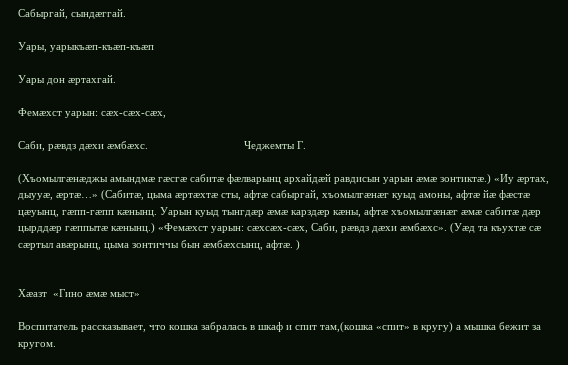Сабыргай, сындæггай.

Уары, уарыкъæп-къæп-къæп

Уары дон æртахгай.

Фемæхст уарын: сæх-сæх-сæх,

Саби, рæвдз дæхи æмбæхс.                                Чеджемты Г.

(Хъомылгæнæджы амындмæ гæсгæ сабитæ фæлварынц архайдæй равдисын уарын æмæ зонтиктæ.) «Иу æртах, дыууæ, æртæ…» (Сабитæ, цыма æртæхтæ сты, афтæ сабыргай, хъомылгæнæг куыд амоны, афтæ йæ фæстæ цæуынц, гæпп-гæпп кæнынц. Уарын куыд тынгдæр æмæ карздæр кæны, афтæ хъомылгæнæг æмæ сабитæ дæр цырддæр гæппытæ кæнынц.) «Фемæхст уарын: сæхсæх-сæх, Саби, рæвдз дæхи æмбæхс». (Уæд та къухтæ сæ сæртыл авæрынц, цыма зонтиччы бын æмбæхсынц, афтæ. )


Хӕазт  «Гино ӕмӕ мыст»

Воспитатель рассказывает, что кошка забралась в шкаф и спит там,(кошка «спит» в кругу) а мышка бежит за кругом.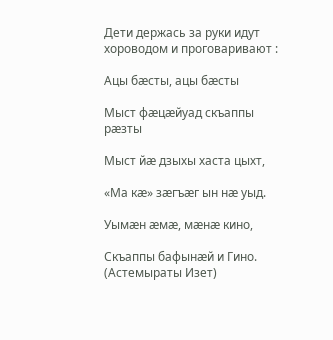Дети держась за руки идут хороводом и проговаривают :

Ацы бæсты, ацы бæсты

Мыст фæцæйуад скъаппы рæзты

Мыст йæ дзыхы хаста цыхт,

«Ма кæ» зæгъæг ын нæ уыд.

Уымæн æмæ, мæнæ кино,

Скъаппы бафынæй и Гино.      (Астемыраты Изет)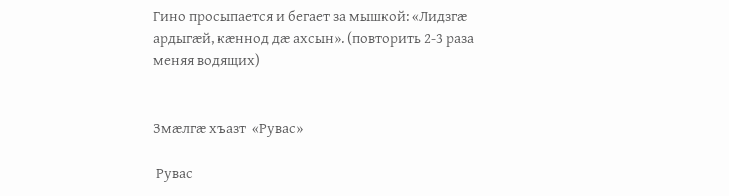Гино просыпается и бегает за мышкой: «Лидзгæ ардыгæй, кæннод дæ ахсын». (повторить 2-3 раза меняя водящих)


Змæлгæ хъазт  «Рувас»

 Рувас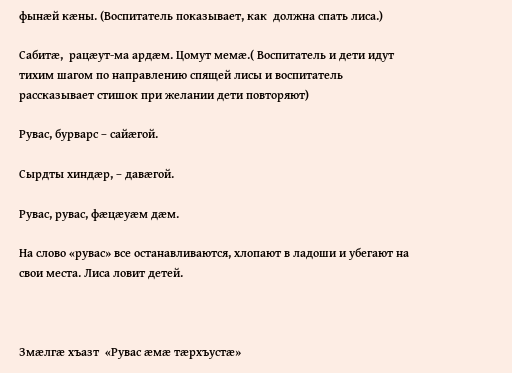фынæй кæны. (Воспитатель показывает, как  должна спать лиса.)

Сабитæ,  рацæут-ма ардæм. Цомут мемæ.( Воспитатель и дети идут тихим шагом по направлению спящей лисы и воспитатель рассказывает стишок при желании дети повторяют)

Рувас, бурварс – сайæгой.

Сырдты хиндæр, – давæгой.

Рувас, рувас, фæцæуæм дæм.

На слово «рувас» все останавливаются, хлопают в ладоши и убегают на свои места. Лиса ловит детей.



Змæлгæ хъазт  «Рувас æмæ тæрхъустæ»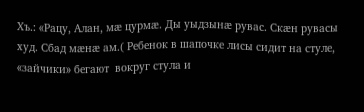Хъ.: «Рацу, Алан, мæ цурмæ. Ды уыдзынæ рувас. Скæн рувасы худ. Сбад мæнæ ам.( Ребенок в шапочке лисы сидит на стуле, «зайчики» бегают  вокруг стула и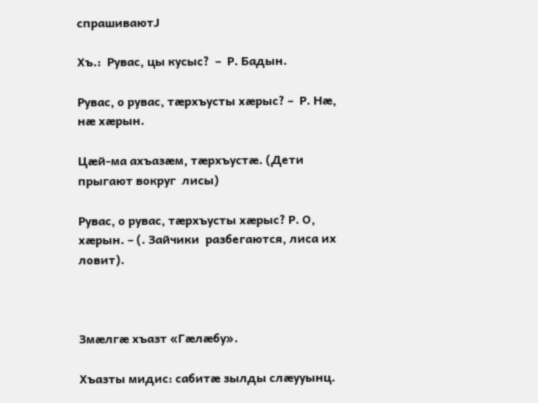спрашиваютJ

Хъ.:  Рувас, цы кусыс?  –  Р. Бадын.

Рувас, о рувас, тæрхъусты хæрыс? –  Р. Нæ, нæ хæрын.

Цæй-ма ахъазæм, тæрхъустæ. (Дети прыгают вокруг  лисы)

Рувас, о рувас, тæрхъусты хæрыс? Р. О, хæрын. – (. Зайчики  разбегаются, лиса их ловит).



Змæлгæ хъазт «Гæлæбу».

Хъазты мидис: сабитæ зылды слæууынц.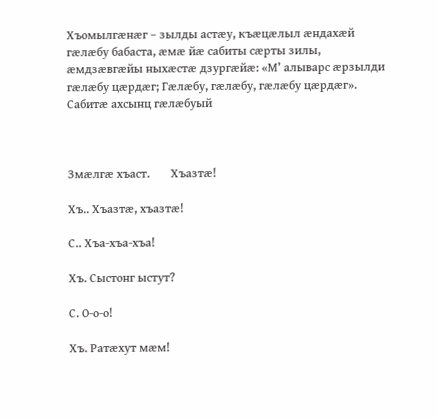Хъомылгæнæг – зылды астæу, къæцæлыл æндахæй гæлæбу бабаста, æмæ йæ сабиты сæрты зилы, æмдзæвгæйы ныхæстæ дзургæйæ: «М’ алыварс æрзылди гæлæбу цæрдæг; Гæлæбу, гæлæбу, гæлæбу цæрдæг». Сабитӕ ахсынц гӕлӕбуый



Змӕлгӕ хъаст.       Хъазтæ!

Хъ.. Хъазтæ, хъазтæ!

С.. Хъа-хъа-хъа!

Хъ. Сыстонг ыстут?

С. О-о-о!

Хъ. Ратæхут мæм!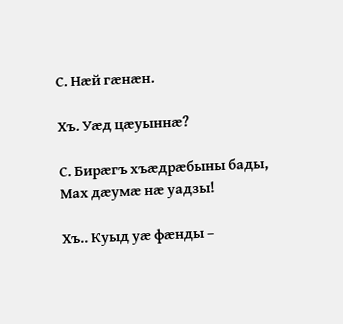С. Нæй гæнæн.

Хъ. Уæд цæуыннæ?

С. Бирæгъ хъæдрæбыны бады,     Мах дæумæ нæ уадзы!

Хъ.. Куыд уæ фæнды –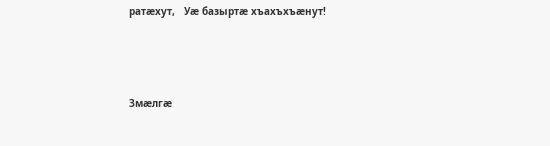ратæхут,   Уæ базыртæ хъахъхъæнут!



Змӕлгӕ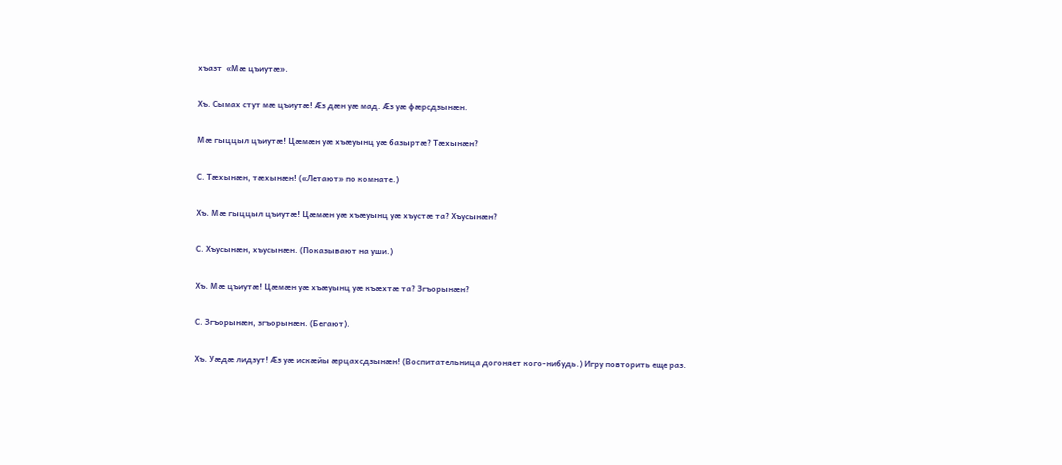хъазт  «Мæ цъиутæ».

Хъ. Сымах стут мæ цъиутæ! Æз дæн уæ мад. Æз уæ фæрсдзынæн.

Мæ гыццыл цъиутæ! Цæмæн уæ хъæуынц уæ базыртæ? Тæхынæн?

С. Тæхынæн, тæхынæн! («Летают» по комнате.)

Хъ. Мæ гыццыл цъиутæ! Цæмæн уæ хъæуынц уæ хъустæ та? Хъусынæн?

С. Хъусынæн, хъусынæн. (Показывают на уши.)

Хъ. Мæ цъиутæ! Цæмæн уæ хъæуынц уæ къæхтæ та? Згъорынæн?

С. Згъорынæн, згъорынæн. (Бегают).

Хъ. Уæдæ лидзут! Æз уæ искæйы æрцахсдзынæн! (Воспитательница догоняет кого-нибудь.) Игру повторить еще раз.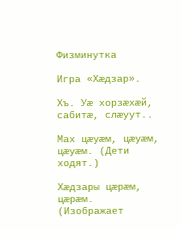Физминутка

Игра «Хæдзар».

Хъ. Уæ хорзæхæй, сабитӕ, слæуут..

Мах цæуæм, цæуæм, цæуæм. (Дети ходят.)

Хæдзары цæрæм, цæрæм. (Изображает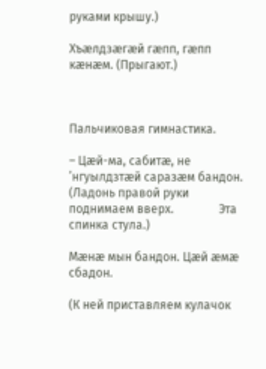руками крышу.)

Хъæлдзæгæй гæпп, гæпп кæнæм. (Прыгают.)



Пальчиковая гимнастика.

– Цæй-ма, сабитæ, не ’нгуылдзтæй саразæм бандон. (Ладонь правой руки поднимаем вверх.               Эта спинка стула.)

Мæнæ мын бандон. Цæй æмæ сбадон.

(К ней приставляем кулачок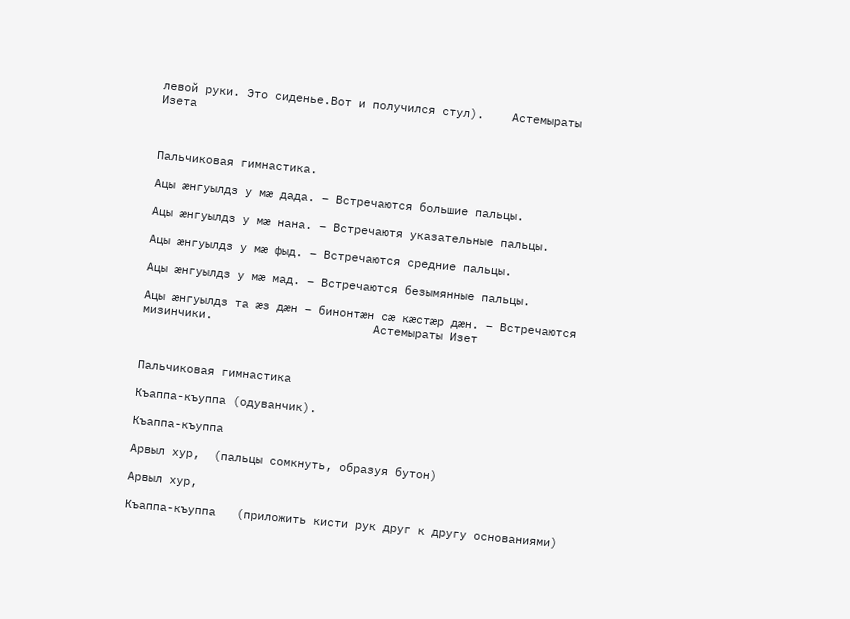левой руки. Это сиденье.Вот и получился стул).    Астемыраты Изета



Пальчиковая гимнастика.

Ацы æнгуылдз у мæ дада. – Встречаются большие пальцы.

Ацы æнгуылдз у мæ нана. – Встречаютя указательные пальцы.

Ацы æнгуылдз у мæ фыд. – Встречаются средние пальцы.

Ацы æнгуылдз у мæ мад. – Встречаются безымянные пальцы.

Ацы æнгуылдз та æз дæн − бинонтæн сæ кæстæр дæн. – Встречаются мизинчики.                       Астемыраты Изет



Пальчиковая гимнастика

Къаппа-къуппа (одуванчик).

Къаппа-къуппа

Арвыл хур,  (пальцы сомкнуть, образуя бутон)

Арвыл хур,

Къаппа-къуппа   (приложить кисти рук друг к другу основаниями)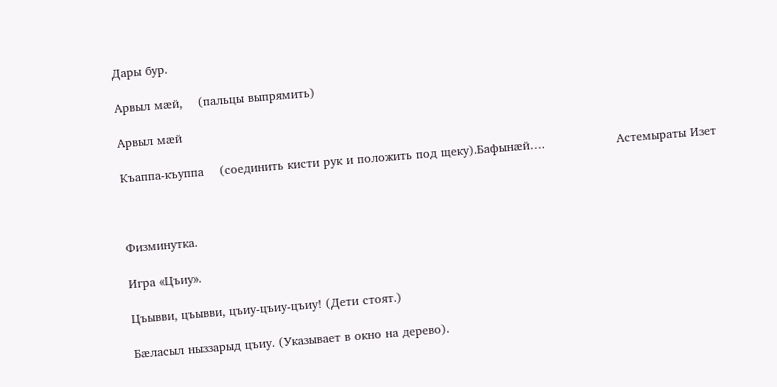Дары бур.

Арвыл мæй,    (пальцы выпрямить)

Арвыл мæй

Къаппа-къуппа    (соединить кисти рук и положить под щеку).Бафынæй….                  Астемыраты Изет



Физминутка.

Игра «Цъиу».

Цъывви, цъывви, цъиу-цъиу-цъиу! (Дети стоят.)

Бæласыл ныззарыд цъиу. (Указывает в окно на дерево).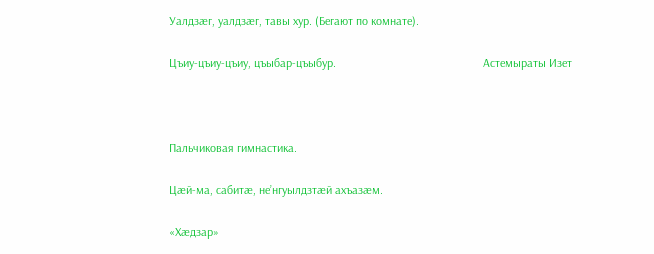Уалдзæг, уалдзæг, тавы хур. (Бегают по комнате).

Цъиу-цъиу-цъиу, цъыбар-цъыбур.                                                 Астемыраты Изет



Пальчиковая гимнастика.

Цæй-ма, сабитæ, не’нгуылдзтæй ахъазæм.

«Хæдзар»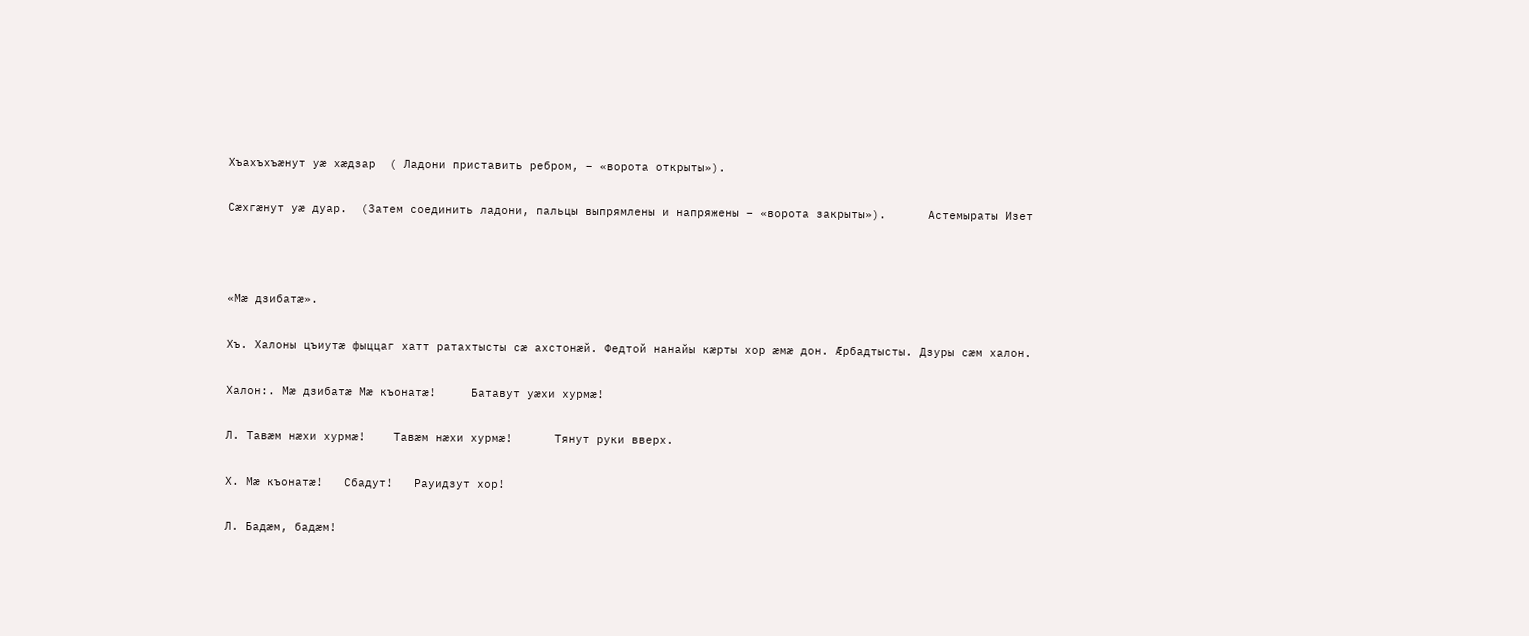Хъахъхъæнут уæ хæдзар  ( Ладони приставить ребром, − «ворота открыты»).

Сæхгæнут уæ дуар.  (Затем соединить ладони, пальцы выпрямлены и напряжены – «ворота закрыты»).      Астемыраты Изет



«Мæ дзибатæ».

Хъ. Халоны цъиутæ фыццаг хатт ратахтысты сæ ахстонæй. Федтой нанайы кæрты хор æмæ дон. Æрбадтысты. Дзуры сæм халон.

Халон:. Мæ дзибатæ Мæ къонатæ!     Батавут уæхи хурмæ!

Л. Тавæм нæхи хурмæ!    Тавæм нæхи хурмæ!      Тянут руки вверх.

Х. Мæ къонатæ!   Сбадут!   Рауидзут хор!

Л. Бадæм, бадæм!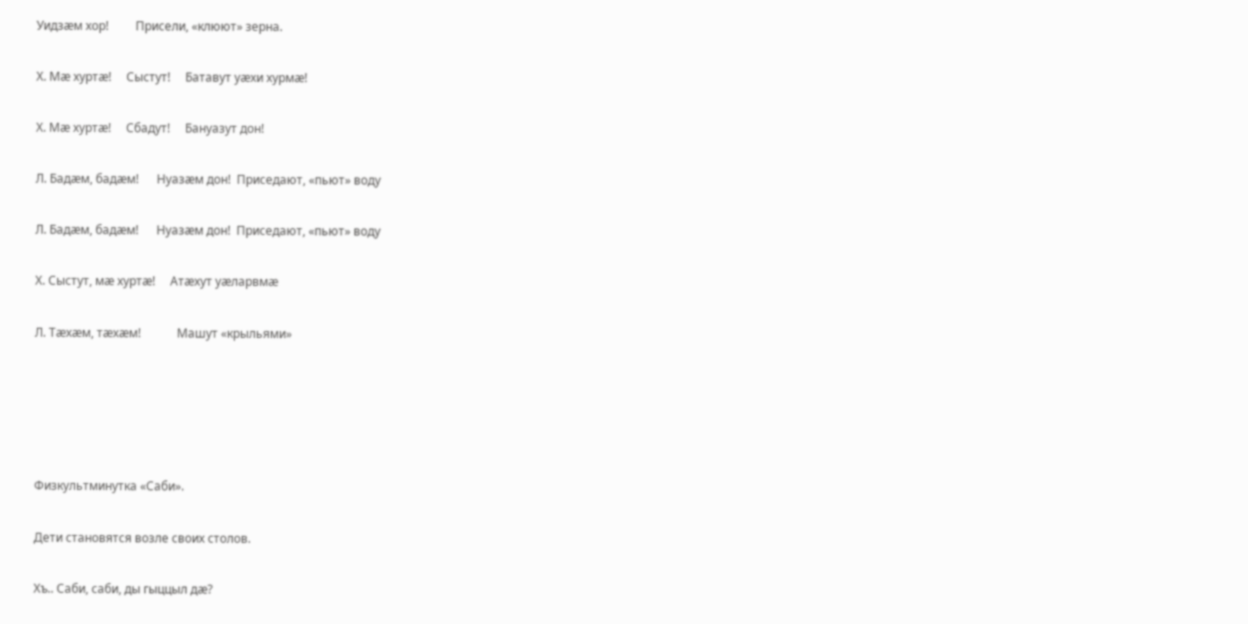Уидзæм хор!         Присели, «клюют» зерна.

Х. Мæ хуртæ!     Сыстут!     Батавут уæхи хурмæ!

Х. Мæ хуртæ!     Сбадут!     Бануазут дон!

Л. Бадæм, бадæм!      Нуазæм дон!  Приседают, «пьют» воду

Л. Бадæм, бадæм!      Нуазæм дон!  Приседают, «пьют» воду

Х. Сыстут, мæ хуртæ!     Атæхут уæларвмæ

Л. Тæхæм, тæхæм!            Машут «крыльями»





Физкультминутка «Саби».

Дети становятся возле своих столов.

Хъ.. Саби, саби, ды гыццыл дæ?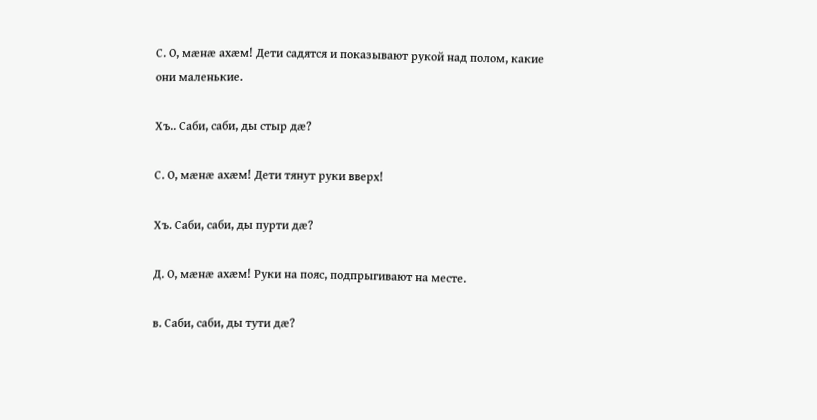С. О, мæнæ ахæм! Дети садятся и показывают рукой над полом, какие они маленькие.

Хъ.. Саби, саби, ды стыр дæ?

С. О, мæнæ ахæм! Дети тянут руки вверх!

Хъ. Саби, саби, ды пурти дæ?

Д. О, мæнæ ахæм! Руки на пояс, подпрыгивают на месте.

в. Саби, саби, ды тути дæ?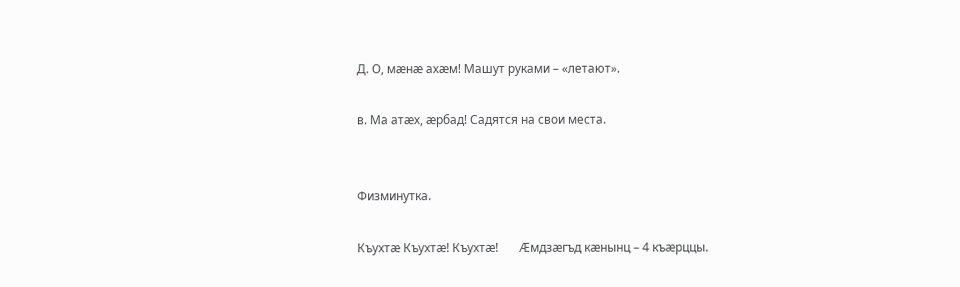Д. О, мæнæ ахæм! Машут руками – «летают».

в. Ма атæх, æрбад! Садятся на свои места.


Физминутка.

Къухтæ Къухтæ! Къухтæ!       Æмдзæгъд кæнынц – 4 къæрццы.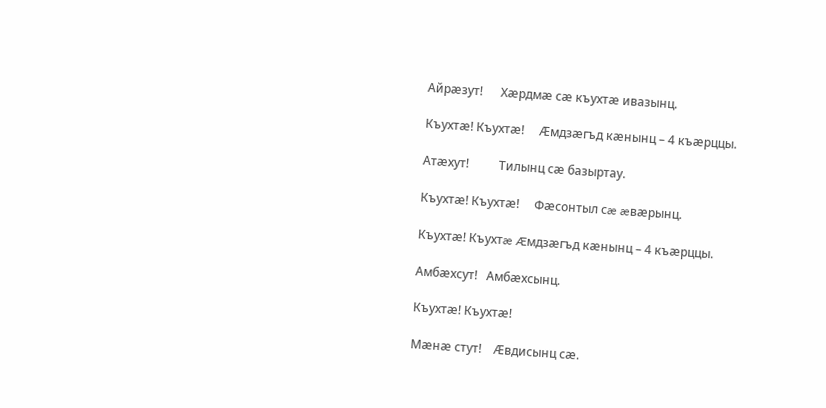Айрæзут!      Хæрдмæ сæ къухтæ ивазынц.

Къухтæ! Къухтæ!     Æмдзæгъд кæнынц – 4 къæрццы.

Атæхут!          Тилынц сæ базыртау.

Къухтæ! Къухтæ!     Фæсонтыл сæ æвæрынц.

Къухтæ! Къухтæ Æмдзæгъд кæнынц – 4 къæрццы.

Амбæхсут!   Амбæхсынц.

Къухтæ! Къухтæ!

Мæнæ стут!    Æвдисынц сæ.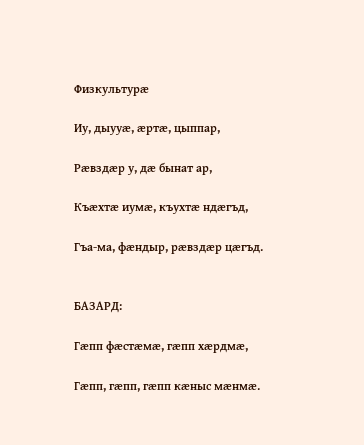Физкультурӕ

Иу, дыууӕ, ӕртӕ, цыппар,

Рӕвздӕр у, дӕ бынат ар,

Къӕхтӕ иумӕ, къухтӕ ндӕгъд,

Гъа-ма, фӕндыр, рӕвздӕр цӕгъд.


БАЗАРД:

Гӕпп фӕстӕмӕ, гӕпп хӕрдмӕ,

Гӕпп, гӕпп, гӕпп кӕныс мӕнмӕ.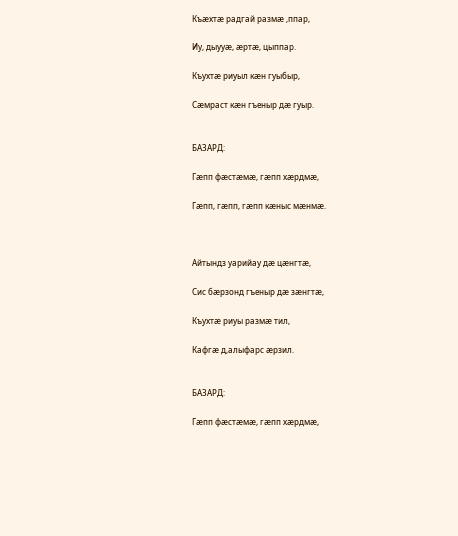Къӕхтӕ радгай размӕ ,ппар,

Иу, дыууӕ, ӕртӕ, цыппар.

Къухтӕ риуыл кӕн гуыбыр,

Сӕмраст кӕн гъеныр дӕ гуыр.


БАЗАРД:

Гӕпп фӕстӕмӕ, гӕпп хӕрдмӕ,

Гӕпп, гӕпп, гӕпп кӕныс мӕнмӕ.



Айтындз уарийау дӕ цӕнгтӕ,

Сис бӕрзонд гъеныр дӕ зӕнгтӕ,

Къухтӕ риуы размӕ тил,

Кафгӕ д,алыфарс ӕрзил.


БАЗАРД:

Гӕпп фӕстӕмӕ, гӕпп хӕрдмӕ,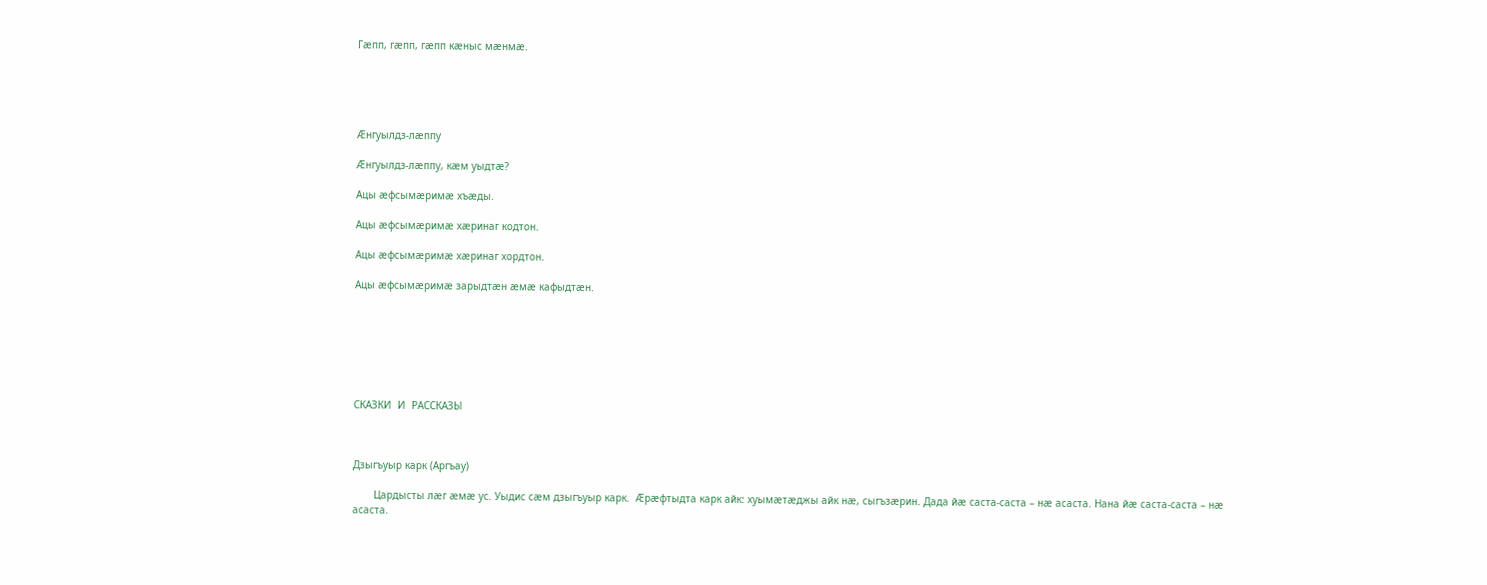Гӕпп, гӕпп, гӕпп кӕныс мӕнмӕ.





Æнгуылдз-лæппу

Æнгуылдз-лæппу, кæм уыдтæ?

Ацы æфсымæримæ хъæды.

Ацы æфсымæримæ хæринаг кодтон.

Ацы æфсымæримæ хæринаг хордтон.

Ацы æфсымæримæ зарыдтæн æмæ кафыдтæн.







СКАЗКИ  И  РАССКАЗЫ



Дзыгъуыр карк (Аргъау)

       Цардысты лæг æмæ ус. Уыдис сæм дзыгъуыр карк.  Æрæфтыдта карк айк: хуымæтæджы айк нæ, сыгъзæрин. Дада йæ саста-саста – нæ асаста. Нана йæ саста-саста – нæ асаста.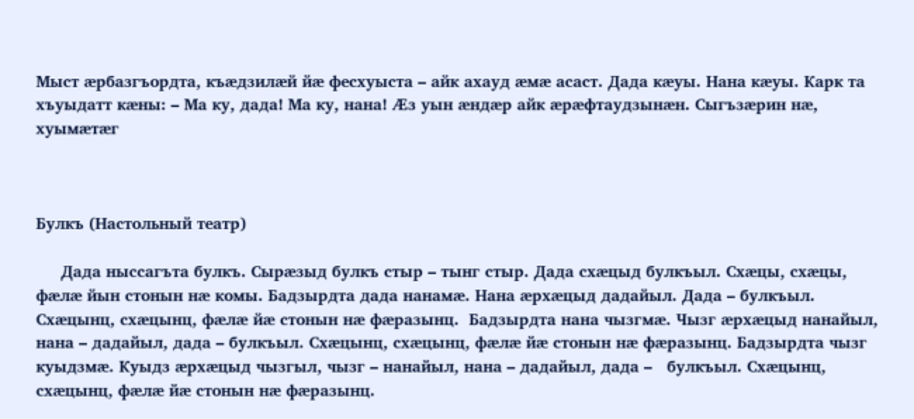Мыст æрбазгъордта, къæдзилæй йæ фесхуыста – айк ахауд æмæ асаст. Дада кæуы. Нана кæуы. Карк та хъуыдатт кæны: – Ма ку, дада! Ма ку, нана! Æз уын æндæр айк æрæфтаудзынæн. Сыгъзæрин нæ, хуымæтæг



Булкъ (Настольный театр)

     Дада ныссагъта булкъ. Сырæзыд булкъ стыр – тынг стыр. Дада схæцыд булкъыл. Схæцы, схæцы, фæлæ йын стонын нæ комы. Бадзырдта дада нанамæ. Нана æрхæцыд дадайыл. Дада – булкъыл. Схæцынц, схæцынц, фæлæ йæ стонын нæ фæразынц.  Бадзырдта нана чызгмæ. Чызг æрхæцыд нанайыл, нана – дадайыл, дада – булкъыл. Схæцынц, схæцынц, фæлæ йæ стонын нæ фæразынц. Бадзырдта чызг куыдзмæ. Куыдз æрхæцыд чызгыл, чызг – нанайыл, нана – дадайыл, дада –   булкъыл. Схæцынц, схæцынц, фæлæ йæ стонын нæ фæразынц.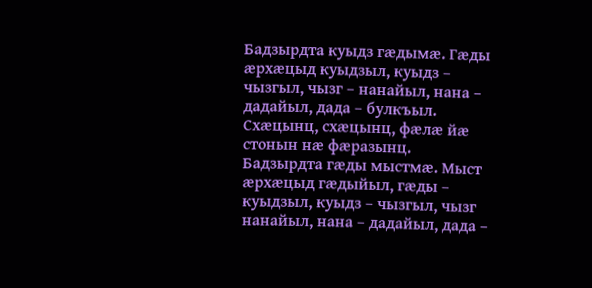Бадзырдта куыдз гæдымæ. Гæды æрхæцыд куыдзыл, куыдз – чызгыл, чызг – нанайыл, нана – дадайыл, дада – булкъыл. Схæцынц, схæцынц, фæлæ йæ стонын нæ фæразынц. Бадзырдта гæды мыстмæ. Мыст æрхæцыд гæдыйыл, гæды – куыдзыл, куыдз – чызгыл, чызг нанайыл, нана – дадайыл, дада –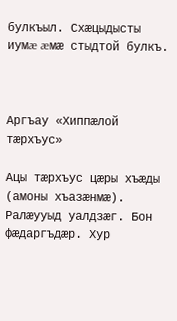булкъыл. Схæцыдысты иумæ æмæ стыдтой булкъ.



Аргъау «Хиппæлой тæрхъус»

Ацы тæрхъус цæры хъæды (амоны хъазæнмæ). Ралæууыд уалдзæг. Бон фæдаргъдæр. Хур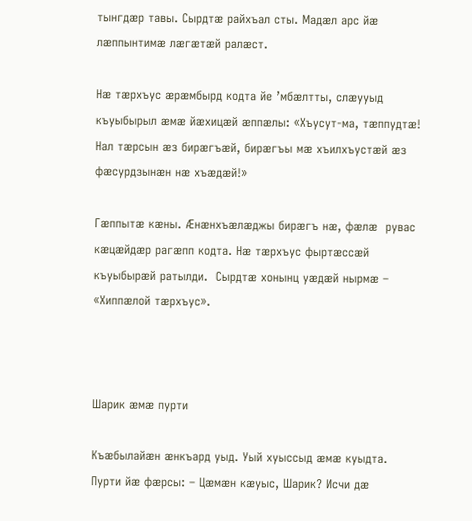тынгдæр тавы. Сырдтæ райхъал сты. Мадæл арс йæ лæппынтимæ лæгæтæй ралæст.

Нæ тæрхъус æрæмбырд кодта йе ’мбæлтты, слæууыд къуыбырыл æмæ йæхицæй æппæлы: «Хъусут-ма, тæппудтæ! Нал тæрсын æз бирæгъæй, бирæгъы мæ хъилхъустæй æз фæсурдзынæн нæ хъæдæй!»

Гæппытæ кæны. Æнæнхъæлæджы бирæгъ нӕ, фӕлӕ  рувас кæцæйдæр рагæпп кодта. Нæ тæрхъус фыртӕссӕй  къуыбырӕй ратылди.  Сырдтӕ хонынц уӕдӕй нырмӕ – «Хиппӕлой тӕрхъус».



Шарик æмæ пурти

Къæбылайæн æнкъард уыд. Уый хуыссыд æмæ куыдта. Пурти йæ фæрсы: – Цæмæн кæуыс, Шарик? Исчи дæ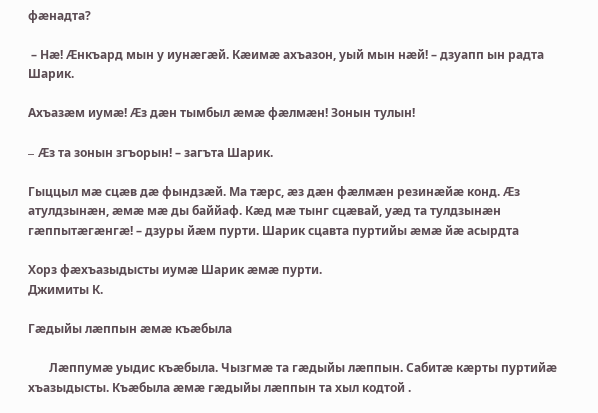фæнадта?

 – Нæ! Æнкъард мын у иунæгæй. Кæимæ ахъазон, уый мын нæй! – дзуапп ын радта Шарик.

Ахъазæм иумæ! Æз дæн тымбыл æмæ фæлмæн! Зонын тулын!

– Æз та зонын згъорын! – загъта Шарик.

Гыццыл мæ сцæв дæ фындзæй. Ма тæрс, æз дæн фæлмæн резинæйæ конд. Æз атулдзынæн, æмæ мæ ды баййаф. Кæд мæ тынг сцæвай, уæд та тулдзынæн гæппытæгæнгæ! – дзуры йæм пурти. Шарик сцавта пуртийы æмæ йæ асырдта

Хорз фæхъазыдысты иумæ Шарик æмæ пурти.                                                                         Джимиты К.

Гæдыйы лæппын æмæ къæбыла

       Лæппумæ уыдис къæбыла. Чызгмæ та гæдыйы лæппын. Сабитæ кæрты пуртийæ хъазыдысты. Къæбыла æмæ гæдыйы лæппын та хыл кодтой .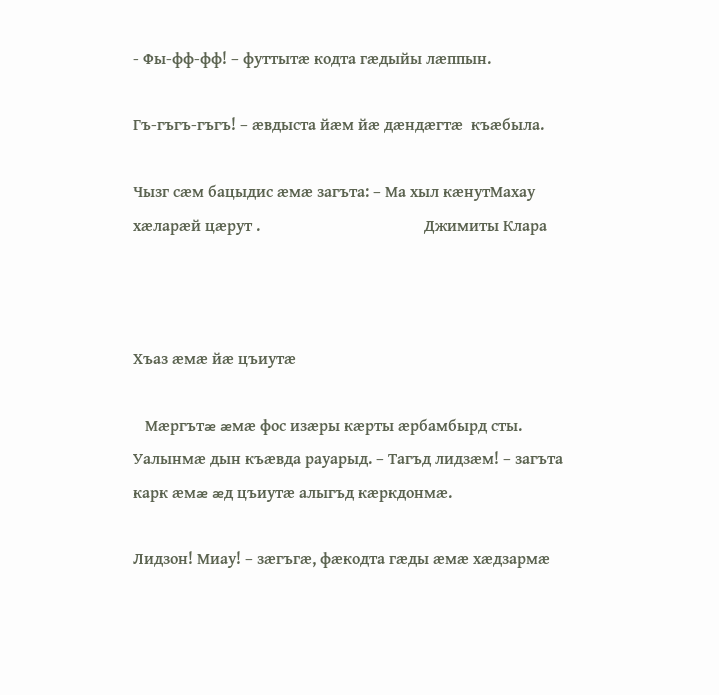- Фы-фф-фф! – футтытæ кодта гæдыйы лæппын.

Гъ-гъгъ-гъгъ! – æвдыста йæм йæ дæндæгтæ  къæбыла.

Чызг сæм бацыдис æмæ загъта: – Ма хыл кæнутМахау хæларæй цæрут .                                         Джимиты Клара



Хъаз æмæ йæ цъиутæ

   Мæргътæ æмæ фос изæры кæрты æрбамбырд сты. Уалынмæ дын къæвда рауарыд. – Тагъд лидзæм! – загъта карк æмæ æд цъиутæ алыгъд кæркдонмæ.

Лидзон! Миау! – зæгъгæ, фæкодта гæды æмæ хæдзармæ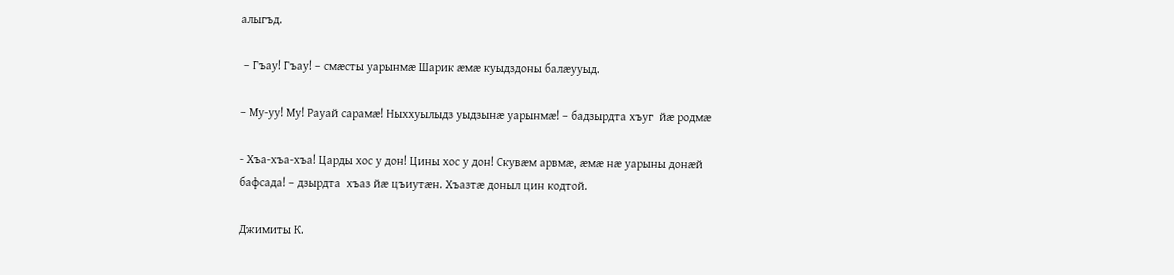алыгъд.

 – Гъау! Гъау! – смæсты уарынмæ Шарик æмæ куыдздоны балæууыд.

– Му-уу! Му! Рауай сарамæ! Ныххуылыдз уыдзынæ уарынмæ! – бадзырдта хъуг  йæ родмæ

- Хъа-хъа-хъа! Царды хос у дон! Цины хос у дон! Скувæм арвмæ, æмæ нæ уарыны донæй бафсада! – дзырдта  хъаз йæ цъиутæн. Хъазтæ доныл цин кодтой.

Джимиты К.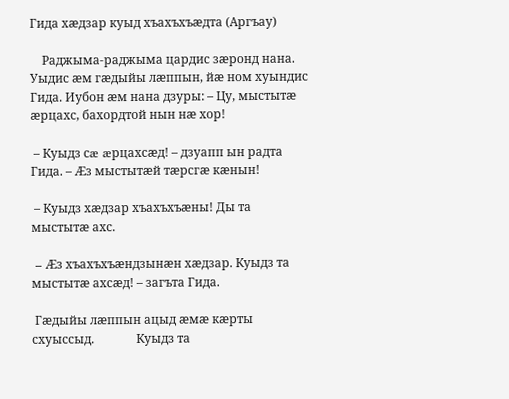Гида хæдзар куыд хъахъхъæдта (Аргъау)

    Раджыма-раджыма цардис зæронд нана. Уыдис æм гæдыйы лæппын, йæ ном хуындис Гида. Иубон æм нана дзуры: – Цу, мыстытæ æрцахс, бахордтой нын нæ хор!

 – Куыдз сæ æрцахсæд! – дзуапп ын радта Гида. – Æз мыстытæй тæрсгæ кæнын!

 – Куыдз хæдзар хъахъхъæны! Ды та мыстытæ ахс.

 – Æз хъахъхъæндзынæн хæдзар. Куыдз та мыстытæ ахсæд! – загъта Гида.

 Гæдыйы лæппын ацыд æмæ кæрты схуыссыд.              Куыдз та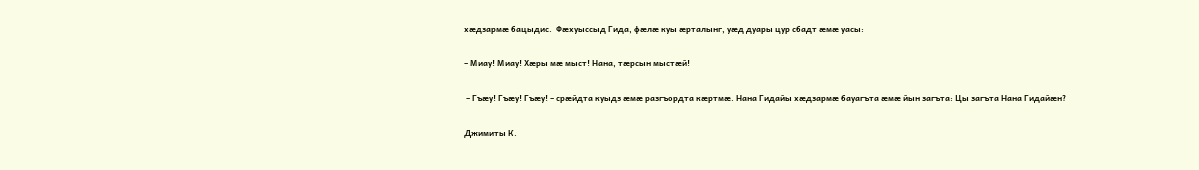хæдзармæ бацыдис.  Фæхуыссыд Гида, фæлæ куы æрталынг, уæд дуары цур сбадт æмæ уасы:

– Миау! Миау! Хæры мæ мыст! Нана, тæрсын мыстæй!

 – Гъæу! Гъæу! Гъæу! – срæйдта куыдз æмæ разгъордта кæртмæ. Нана Гидайы хæдзармæ бауагъта æмæ йын загъта: Цы загъта Нана Гидайӕн?

Джимиты К.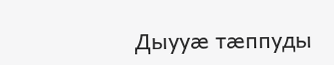Дыууæ тæппуды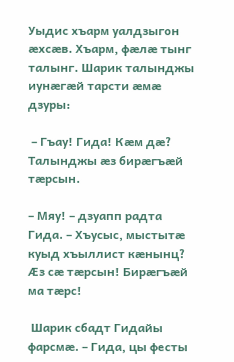Уыдис хъарм уалдзыгон æхсæв. Хъарм, фæлæ тынг талынг. Шарик талынджы иунæгæй тарсти æмæ дзуры:

 – Гъау! Гида! Кæм дæ? Талынджы æз бирæгъæй тæрсын.

– Мяу! – дзуапп радта Гида. – Хъусыс, мыстытæ куыд хъыллист кæнынц? Æз сæ тæрсын! Бирæгъæй ма тæрс!

 Шарик сбадт Гидайы фарсмæ. – Гида, цы фесты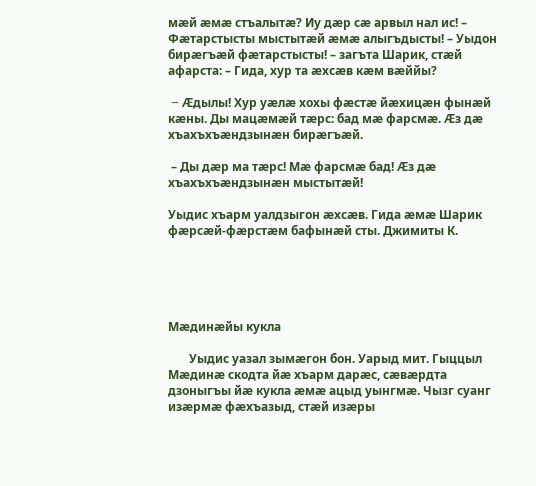мæй æмæ стъалытæ? Иу дæр сæ арвыл нал ис! – Фæтарстысты мыстытæй æмæ алыгъдысты! – Уыдон бирæгъæй фæтарстысты! – загъта Шарик, стæй афарста: – Гида, хур та æхсæв кæм вæййы?

 – Æдылы! Хур уæлæ хохы фæстæ йæхицæн фынæй кæны. Ды мацæмæй тæрс: бад мæ фарсмæ. Æз дæ хъахъхъæндзынæн бирæгъæй.

 – Ды дæр ма тæрс! Мæ фарсмæ бад! Æз дæ хъахъхъæндзынæн мыстытæй!

Уыдис хъарм уалдзыгон æхсæв. Гида æмæ Шарик фæрсæй-фæрстæм бафынæй сты. Джимиты К.





Мæдинæйы кукла

       Уыдис уазал зымæгон бон. Уарыд мит. Гыццыл Мæдинæ скодта йæ хъарм дарæс, сæвæрдта дзоныгъы йæ кукла æмæ ацыд уынгмæ. Чызг суанг изæрмæ фæхъазыд, стæй изæры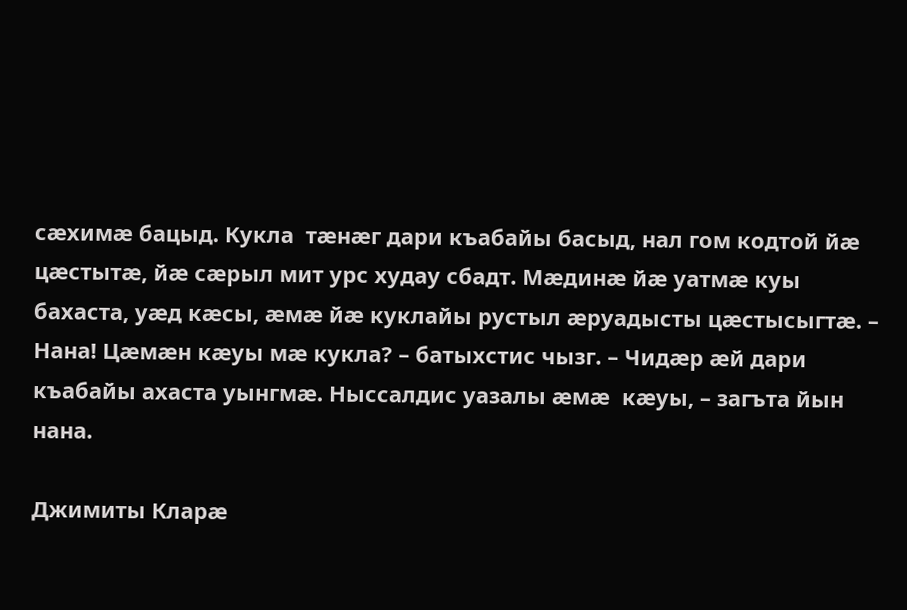сæхимæ бацыд. Кукла  тæнæг дари къабайы басыд, нал гом кодтой йæ цæстытæ, йæ сæрыл мит урс худау сбадт. Мæдинæ йæ уатмæ куы бахаста, уæд кæсы, æмæ йæ куклайы рустыл æруадысты цæстысыгтæ. – Нана! Цæмæн кæуы мæ кукла? – батыхстис чызг. – Чидæр æй дари къабайы ахаста уынгмæ. Ныссалдис уазалы æмæ  кæуы, – загъта йын нана.

Джимиты Кларæ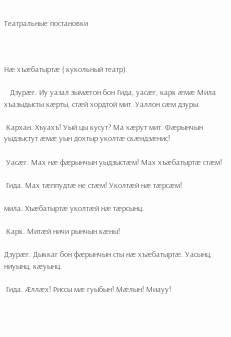Театральные постановки



Нӕ хъæбатыртæ ( кукольный театр)

   Дзурæг. Иу уазал зымæгон бон Гида, уасæг, карк æмæ Мила хъазыдысты кæрты, стæй хордтой мит. Уаллон сæм дзуры.

 Кархан. Хъуахъ! Уый цы кусут? Ма хæрут мит. Фæрынчын уыдзыстут æмæ уын дохтыр уколтæ скæндзæнис!

 Уасæг. Мах нæ фæрынчын уыдзыстæм! Мах хъæбатыртæ стæм!

 Гида. Мах тæппудтæ не стæм! Уколтæй нæ тæрсæм!

мила. Хъæбатыртæ уколтæй нæ тæрсынц.

 Карк. Митæй ничи рынчын кæны!

Дзурæг. Дыккаг бон фæрынчын сты нæ хъæбатыртæ. Уасынц, ниуынц, кæуынц.

 Гида. Æллæх! Риссы мæ гуыбын! Мæлын! Миауу!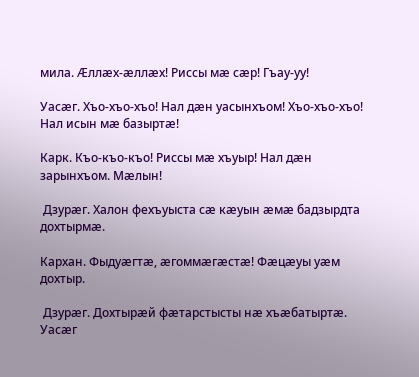мила. Æллæх-æллæх! Риссы мæ сæр! Гъау-уу!

Уасæг. Хъо-хъо-хъо! Нал дæн уасынхъом! Хъо-хъо-хъо! Нал исын мæ базыртæ!

Карк. Къо-къо-къо! Риссы мæ хъуыр! Нал дæн зарынхъом. Мæлын!

 Дзурæг. Халон фехъуыста сæ кæуын æмæ бадзырдта дохтырмæ.

Кархан. Фыдуæгтæ, æгоммæгæстæ! Фæцæуы уæм дохтыр.

 Дзурæг. Дохтырæй фæтарстысты нæ хъæбатыртæ. Уасæг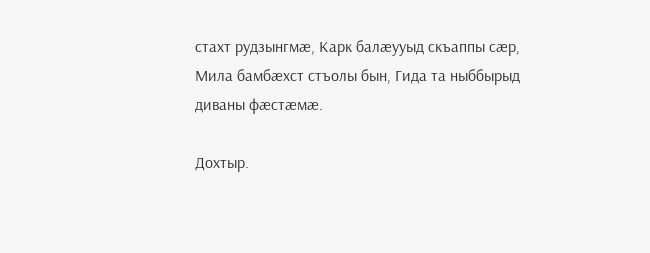стахт рудзынгмæ, Карк балæууыд скъаппы сæр, Мила бамбæхст стъолы бын, Гида та ныббырыд диваны фæстæмæ.

Дохтыр.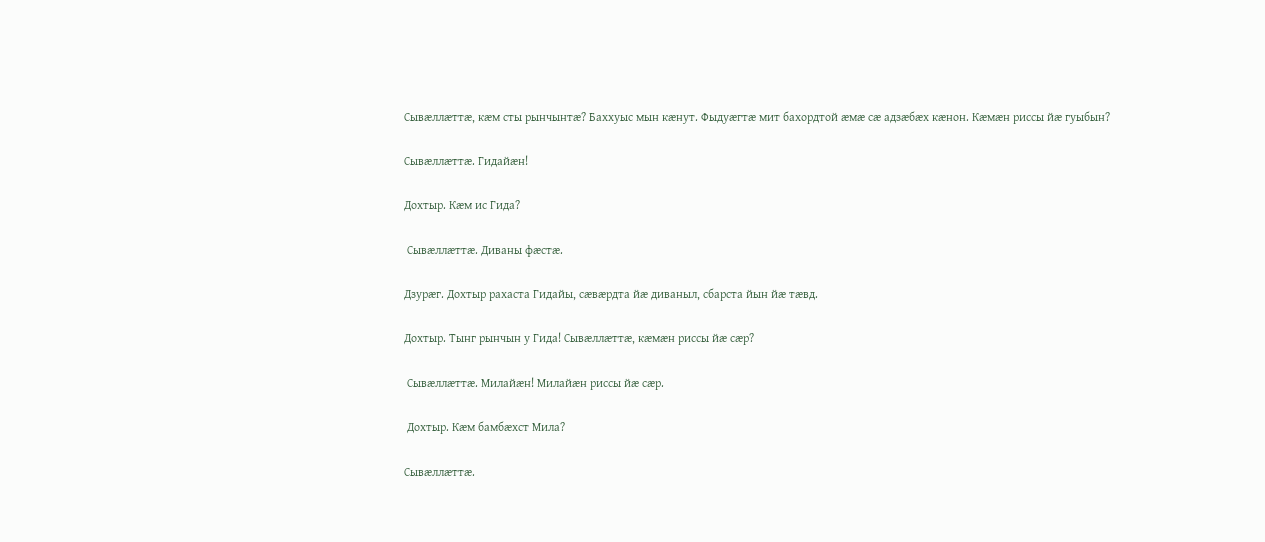Сывæллæттæ, кæм сты рынчынтæ? Баххуыс мын кæнут. Фыдуæгтæ мит бахордтой æмæ сæ адзæбæх кæнон. Кæмæн риссы йæ гуыбын?

Сывæллæттæ. Гидайæн!

Дохтыр. Кæм ис Гида?

 Сывæллæттæ. Диваны фæстæ.

Дзурæг. Дохтыр рахаста Гидайы, сæвæрдта йæ диваныл, сбарста йын йæ тæвд.

Дохтыр. Тынг рынчын у Гида! Сывæллæттæ, кæмæн риссы йæ сæр?

 Сывæллæттæ. Милайæн! Милайæн риссы йæ сæр.

 Дохтыр. Кæм бамбæхст Мила?

Сывæллæттæ.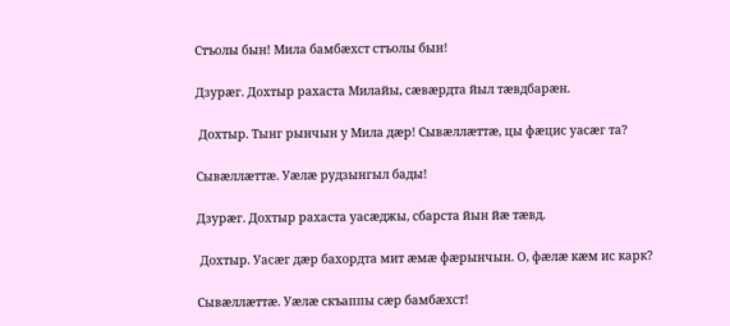Стъолы бын! Мила бамбæхст стъолы бын!

Дзурæг. Дохтыр рахаста Милайы, сæвæрдта йыл тæвдбарæн.

 Дохтыр. Тынг рынчын у Мила дæр! Сывæллæттæ, цы фæцис уасæг та?

Сывæллæттæ. Уæлæ рудзынгыл бады!

Дзурæг. Дохтыр рахаста уасæджы, сбарста йын йæ тæвд.

 Дохтыр. Уасæг дæр бахордта мит æмæ фæрынчын. О, фæлæ кæм ис карк?

Сывæллæттæ. Уæлæ скъаппы сæр бамбæхст!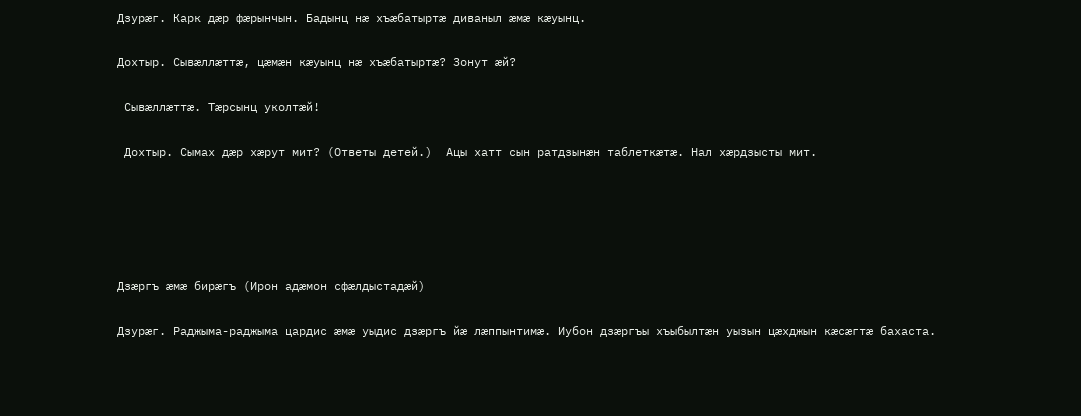Дзурæг. Карк дæр фæрынчын. Бадынц нæ хъæбатыртæ диваныл æмæ кæуынц.

Дохтыр. Сывæллæттæ, цæмæн кæуынц нæ хъæбатыртæ? Зонут æй?

 Сывæллæттæ. Тæрсынц уколтæй!

 Дохтыр. Сымах дæр хæрут мит? (Ответы детей.)  Ацы хатт сын ратдзынæн таблеткæтæ. Нал хæрдзысты мит.





Дзӕргъ ӕмӕ бирӕгъ (Ирон адæмон сфæлдыстадæй)

Дзурæг. Раджыма-раджыма цардис æмæ уыдис дзæргъ йæ лæппынтимæ. Иубон дзæргъы хъыбылтæн уызын цæхджын кæсæгтæ бахаста.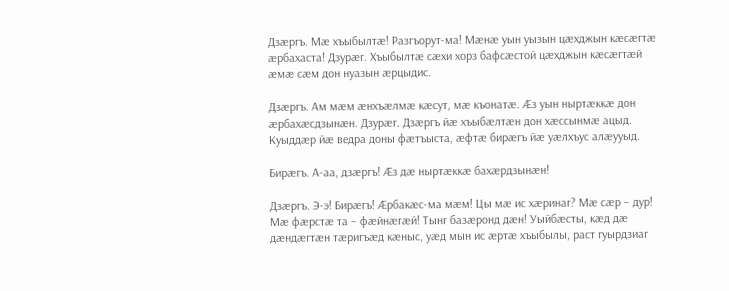Дзæргъ. Мæ хъыбылтæ! Разгъорут-ма! Мæнæ уын уызын цæхджын кæсæгтæ æрбахаста! Дзурæг. Хъыбылтæ сæхи хорз бафсæстой цæхджын кæсæгтæй æмæ сæм дон нуазын æрцыдис.

Дзæргъ. Ам мæм æнхъæлмæ кæсут, мæ къонатæ. Æз уын ныртæккæ дон æрбахæсдзынæн. Дзурæг. Дзæргъ йæ хъыбæлтæн дон хæссынмæ ацыд. Куыддæр йæ ведра доны фæтъыста, æфтæ бирæгъ йæ уæлхъус алæууыд.

Бирæгъ. А-аа, дзæргъ! Æз дæ ныртæккæ бахæрдзынæн!

Дзæргъ. Э-э! Бирæгъ! Æрбакæс-ма мæм! Цы мæ ис хæринаг? Мæ сæр – дур! Мæ фæрстæ та – фæйнæгæй! Тынг базæронд дæн! Уыйбæсты, кæд дæ дæндæгтæн тæригъæд кæныс, уæд мын ис æртæ хъыбылы, раст гуырдзиаг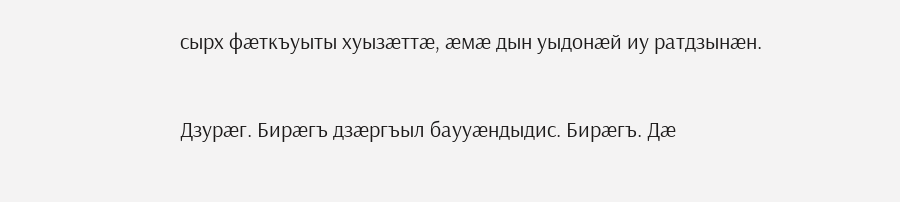сырх фæткъуыты хуызæттæ, æмæ дын уыдонæй иу ратдзынæн.

Дзурæг. Бирæгъ дзæргъыл баууæндыдис. Бирæгъ. Дæ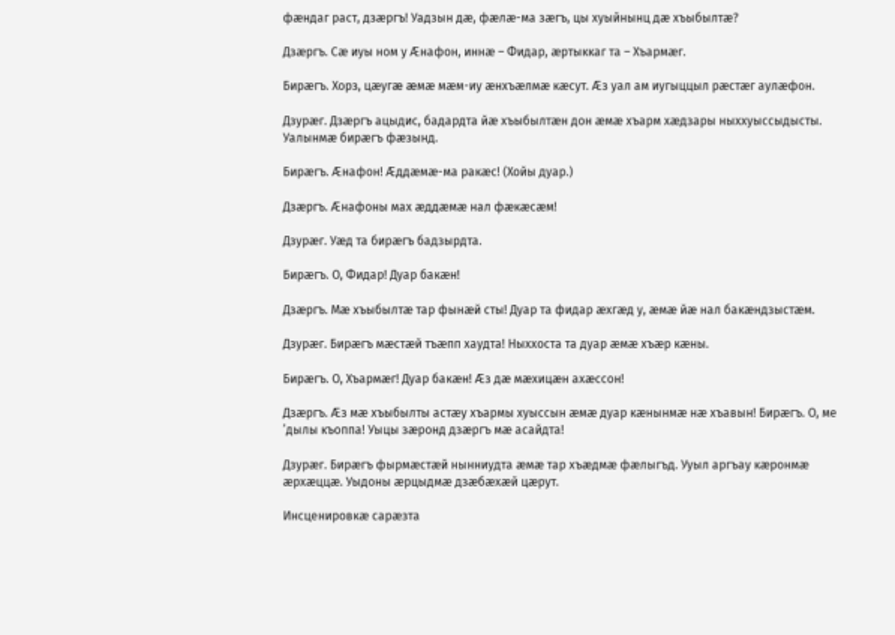фæндаг раст, дзæргъ! Уадзын дæ, фæлæ-ма зæгъ, цы хуыйнынц дæ хъыбылтæ?

Дзæргъ. Сæ иуы ном у Æнафон, иннæ – Фидар, æртыккаг та – Хъармæг.

Бирæгъ. Хорз, цæугæ æмæ мæм-иу æнхъæлмæ кæсут. Æз уал ам иугыццыл рæстæг аулæфон.

Дзурæг. Дзæргъ ацыдис, бадардта йæ хъыбылтæн дон æмæ хъарм хæдзары ныххуыссыдысты. Уалынмæ бирæгъ фæзынд.

Бирæгъ. Æнафон! Æддæмæ-ма ракæс! (Хойы дуар.)

Дзæргъ. Æнафоны мах æддæмæ нал фæкæсæм!

Дзурæг. Уæд та бирæгъ бадзырдта.

Бирæгъ. О, Фидар! Дуар бакæн!

Дзæргъ. Мæ хъыбылтæ тар фынæй сты! Дуар та фидар æхгæд у, æмæ йæ нал бакæндзыстæм.

Дзурæг. Бирæгъ мæстæй тъæпп хаудта! Ныххоста та дуар æмæ хъæр кæны.

Бирæгъ. О, Хъармæг! Дуар бакæн! Æз дæ мæхицæн ахæссон!

Дзæргъ. Æз мæ хъыбылты астæу хъармы хуыссын æмæ дуар кæнынмæ нæ хъавын! Бирæгъ. О, ме ’дылы къоппа! Уыцы зæронд дзæргъ мæ асайдта!

Дзурæг. Бирæгъ фырмæстæй нынниудта æмæ тар хъæдмæ фæлыгъд. Ууыл аргъау кæронмæ æрхæццæ. Уыдоны æрцыдмæ дзæбæхæй цæрут.

Инсценировкæ сарæзта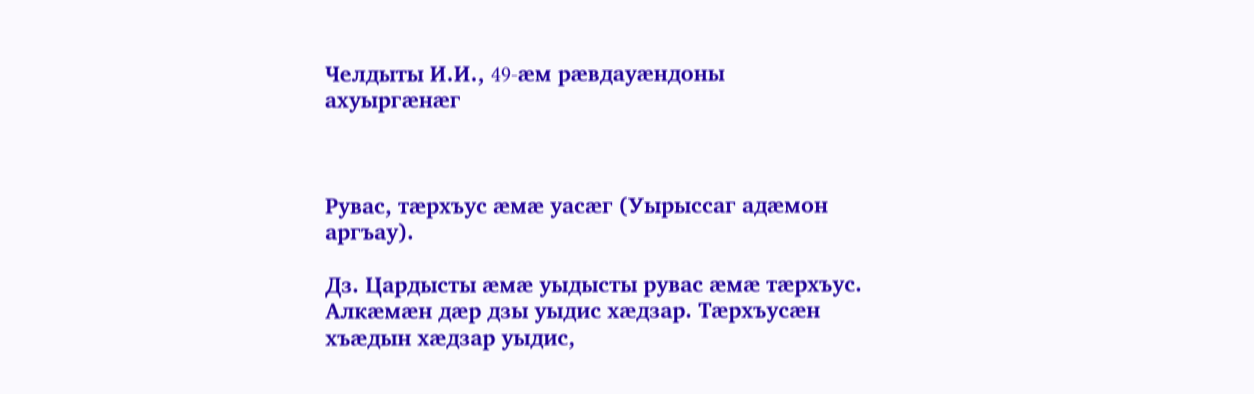Челдыты И.И., 49-æм рæвдауæндоны ахуыргæнæг



Рувас, тӕрхъус ӕмӕ уасӕг (Уырыссаг адæмон аргъау).

Дз. Цардысты æмæ уыдысты рувас æмæ тæрхъус. Алкæмæн дæр дзы уыдис хæдзар. Тæрхъусæн хъæдын хæдзар уыдис,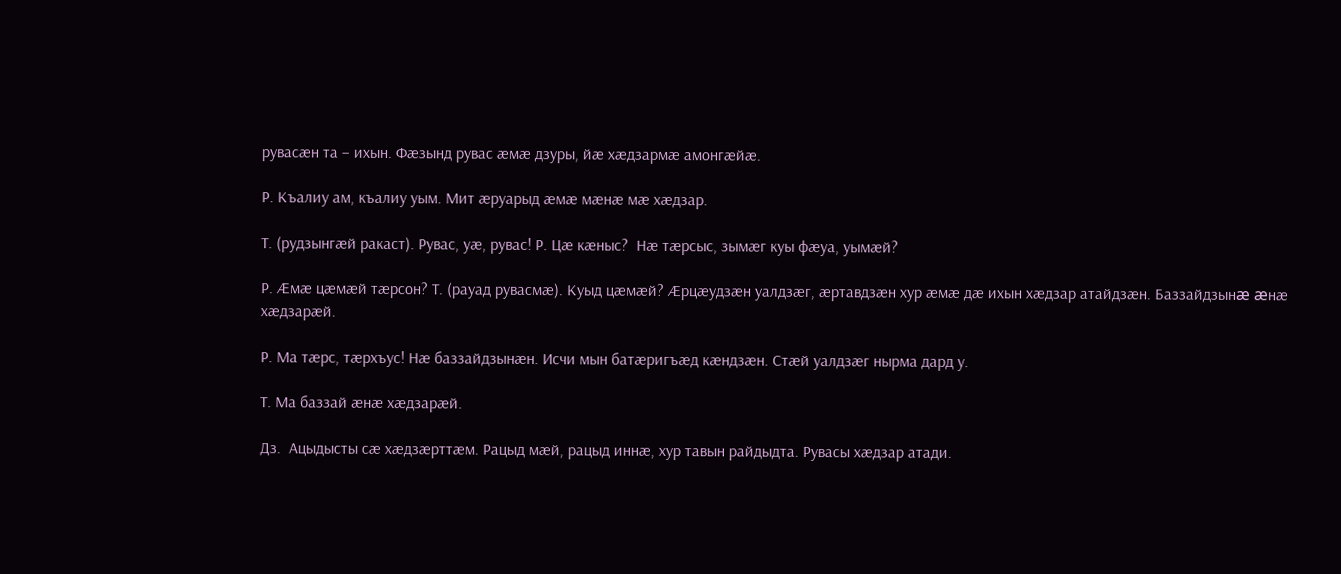рувасæн та – ихын. Фæзынд рувас æмæ дзуры, йæ хæдзармæ амонгæйæ.

Р. Къалиу ам, къалиу уым. Мит æруарыд æмæ мæнæ мæ хæдзар.

Т. (рудзынгæй ракаст). Рувас, уæ, рувас! Р. Цæ кæныс?  Нæ тæрсыс, зымæг куы фæуа, уымæй?

Р. Æмæ цæмæй тæрсон? Т. (рауад рувасмæ). Куыд цæмæй? Æрцæудзæн уалдзæг, æртавдзæн хур æмæ дæ ихын хæдзар атайдзæн. Баззайдзынæ æнæ хæдзарæй.

Р. Ма тæрс, тæрхъус! Нæ баззайдзынæн. Исчи мын батæригъæд кæндзæн. Стæй уалдзæг нырма дард у.

Т. Ма баззай æнæ хæдзарæй.

Дз.  Ацыдысты сæ хæдзæрттæм. Рацыд мæй, рацыд иннæ, хур тавын райдыдта. Рувасы хæдзар атади.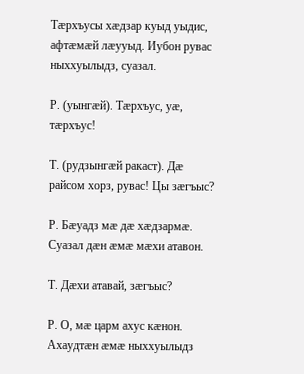Тæрхъусы хæдзар куыд уыдис, афтæмæй лæууыд. Иубон рувас ныххуылыдз, суазал.

Р. (уынгæй). Тæрхъус, уæ, тæрхъус!

Т. (рудзынгæй ракаст). Дæ райсом хорз, рувас! Цы зæгъыс?

Р. Бæуадз мæ дæ хæдзармæ. Суазал дæн æмæ мæхи атавон.

Т. Дæхи атавай, зæгъыс?

Р. О, мæ царм ахус кæнон. Ахаудтæн æмæ ныххуылыдз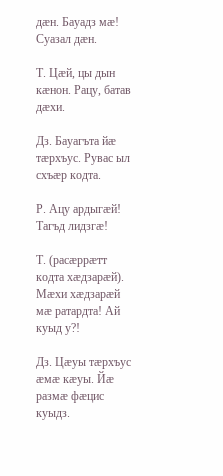дæн. Бауадз мæ! Суазал дæн.

Т. Цæй, цы дын кæнон. Рацу, батав дæхи.

Дз. Бауагъта йæ тæрхъус. Рувас ыл схъæр кодта.

Р. Ацу ардыгæй! Тагъд лидзгæ!

Т. (расæррæтт кодта хæдзарæй). Мæхи хæдзарæй мæ ратардта! Ай куыд у?!

Дз. Цæуы тæрхъус æмæ кæуы. Йæ размæ фæцис куыдз.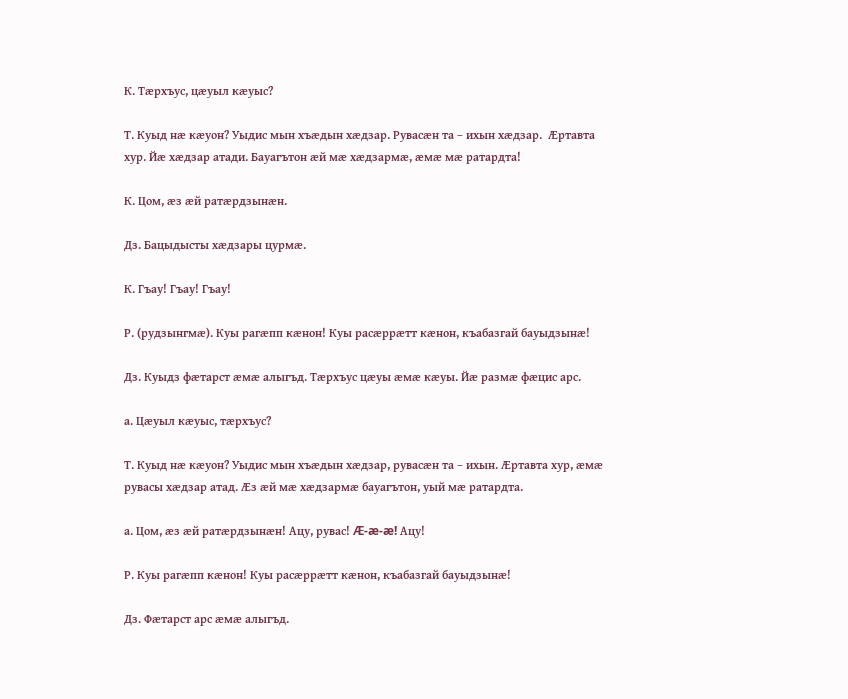К. Тæрхъус, цæуыл кæуыс?

Т. Куыд нæ кæуон? Уыдис мын хъæдын хæдзар. Рувасæн та – ихын хæдзар.  Æртавта хур. Йæ хæдзар атади. Бауагътон æй мæ хæдзармæ, æмæ мæ ратардта!

К. Цом, æз æй ратæрдзынæн.

Дз. Бацыдысты хæдзары цурмæ.

К. Гъау! Гъау! Гъау!

Р. (рудзынгмæ). Куы рагæпп кæнон! Куы расæррæтт кæнон, къабазгай бауыдзынæ!

Дз. Куыдз фæтарст æмæ алыгъд. Тæрхъус цæуы æмæ кæуы. Йæ размæ фæцис арс.

а. Цæуыл кæуыс, тæрхъус?

Т. Куыд нæ кæуон? Уыдис мын хъæдын хæдзар, рувасæн та – ихын. Æртавта хур, æмæ рувасы хæдзар атад. Æз æй мæ хæдзармæ бауагътон, уый мæ ратардта.

а. Цом, æз æй ратæрдзынæн! Ацу, рувас! Æ-æ-æ! Ацу!

Р. Куы рагæпп кæнон! Куы расæррæтт кæнон, къабазгай бауыдзынæ!

Дз. Фæтарст арс æмæ алыгъд.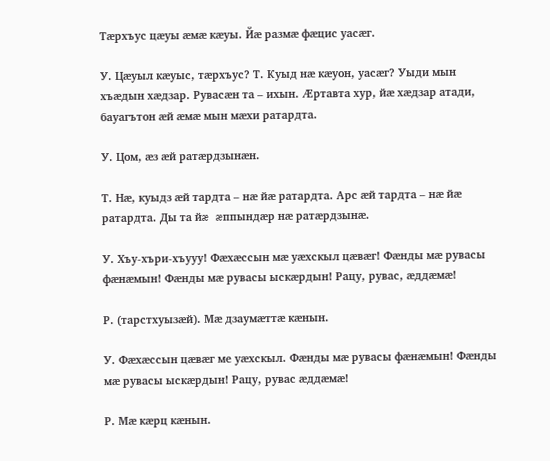Тæрхъус цæуы æмæ кæуы. Йæ размæ фæцис уасæг.

У. Цæуыл кæуыс, тæрхъус? Т. Куыд нæ кæуон, уасæг? Уыди мын хъæдын хæдзар. Рувасæн та – ихын. Æртавта хур, йæ хæдзар атади, бауагътон æй æмæ мын мæхи ратардта.

У. Цом, æз æй ратæрдзынæн.

Т. Нæ, куыдз æй тардта – нæ йæ ратардта. Арс æй тардта – нæ йæ ратардта. Ды та йæ æппындæр нæ ратæрдзынæ.

У. Хъу-хъри-хъууу! Фæхæссын мæ уæхскыл цæвæг! Фæнды мæ рувасы фæнæмын! Фæнды мæ рувасы ыскæрдын! Рацу, рувас, æддæмæ!

Р. (тарстхуызæй). Мæ дзаумæттæ кæнын.

У. Фæхæссын цæвæг ме уæхскыл. Фæнды мæ рувасы фæнæмын! Фæнды мæ рувасы ыскæрдын! Рацу, рувас æддæмæ!

Р. Мæ кæрц кæнын.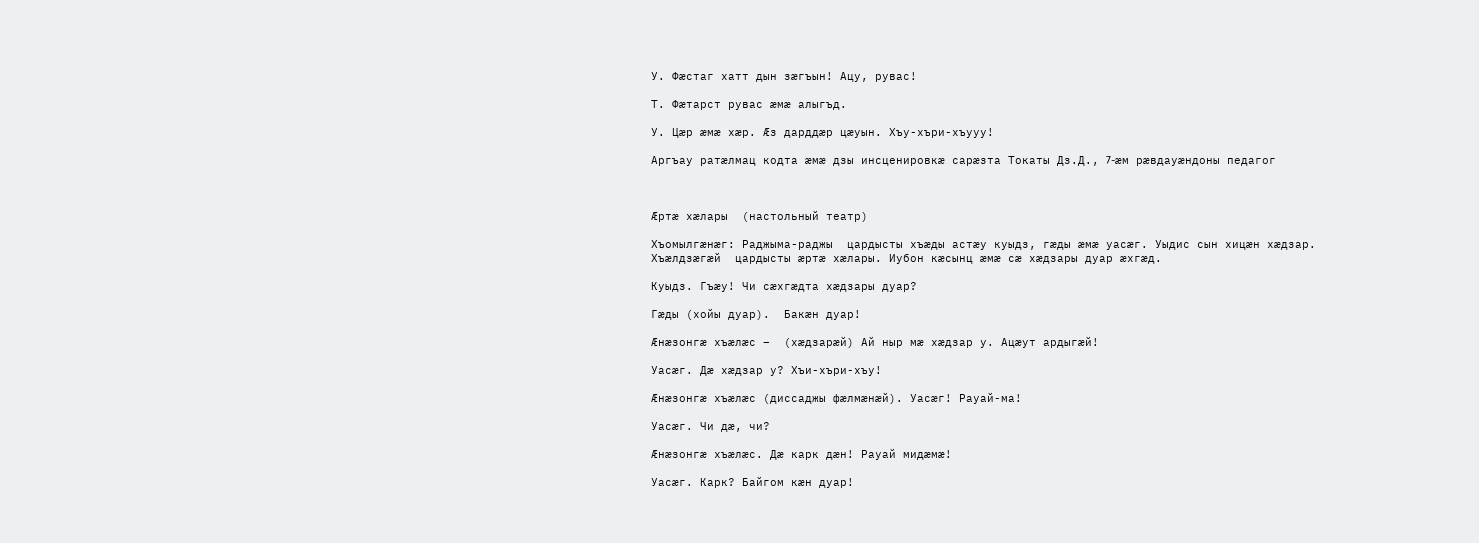У. Фæстаг хатт дын зæгъын! Ацу, рувас!

Т. Фæтарст рувас æмæ алыгъд.

У. Цæр æмæ хæр. Æз дарддæр цæуын. Хъу-хъри-хъууу!

Аргъау ратæлмац кодта æмæ дзы инсценировкæ сарæзта Токаты Дз.Д., 7-æм рæвдауæндоны педагог



Æртæ хæлары  (настольный театр)

Хъомылгӕнӕг: Раджыма-раджы  цардысты хъæды астæу куыдз, гæды æмæ уасæг. Уыдис сын хицæн хæдзар.  Хъæлдзæгæй  цардысты æртæ хæлары. Иубон кæсынц æмæ сæ хæдзары дуар æхгæд.

Куыдз. Гъæу! Чи сæхгæдта хæдзары дуар?

Гæды (хойы дуар).  Бакæн дуар!

Æнæзонгæ хъæлæс –  (хæдзарæй) Ай ныр мæ хæдзар у. Ацæут ардыгæй!

Уасæг. Дæ хæдзар у? Хъи-хъри-хъу!

Æнæзонгæ хъæлæс (диссаджы фæлмæнæй). Уасæг! Рауай-ма!

Уасæг. Чи дæ, чи?

Æнæзонгæ хъæлæс. Дæ карк дæн! Рауай мидæмæ!

Уасæг. Карк? Байгом кæн дуар!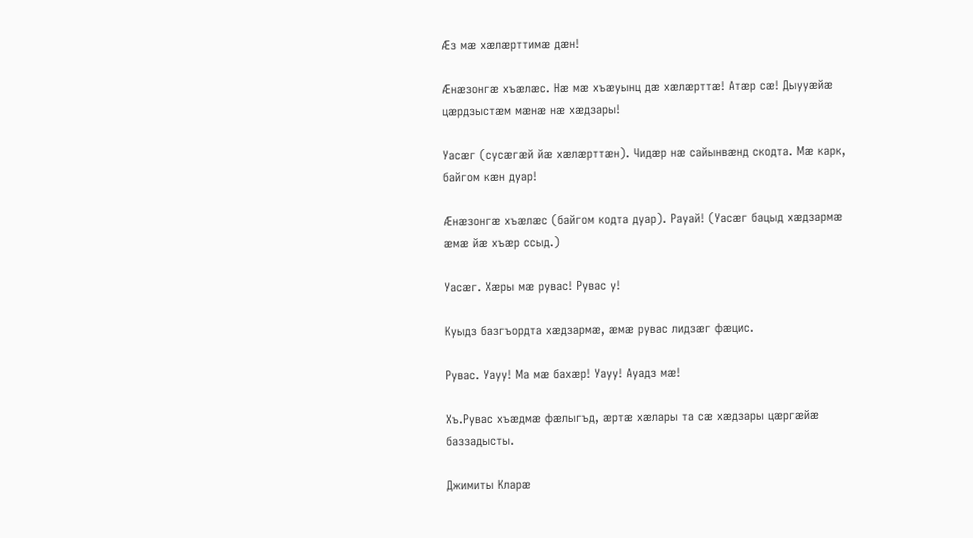Æз мæ хæлæрттимæ дæн!

Æнæзонгæ хъæлæс. Нæ мæ хъæуынц дæ хæлæрттæ! Атæр сæ! Дыууæйæ цæрдзыстæм мæнæ нæ хæдзары!

Уасæг (сусæгæй йæ хæлæрттæн). Чидæр нæ сайынвæнд скодта. Мæ карк, байгом кæн дуар!

Æнæзонгæ хъæлæс (байгом кодта дуар). Рауай! (Уасæг бацыд хæдзармæ æмæ йæ хъæр ссыд.)

Уасæг. Хæры мæ рувас! Рувас у!

Куыдз базгъордта хæдзармæ, æмæ рувас лидзæг фæцис.

Рувас. Уауу! Ма мæ бахæр! Уауу! Ауадз мæ!

Хъ.Рувас хъæдмæ фæлыгъд, æртæ хæлары та сæ хæдзары цæргæйæ баззадысты.

Джимиты Кларæ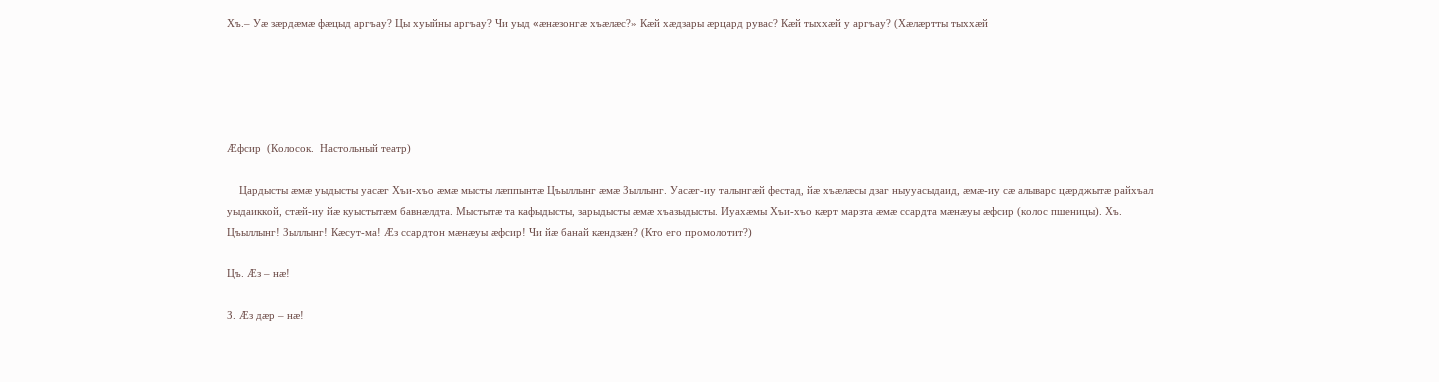Хъ.– Уæ зæрдæмæ фæцыд аргъау? Цы хуыйны аргъау? Чи уыд «æнæзонгæ хъæлæс?» Кæй хæдзары æрцард рувас? Кæй тыххæй у аргъау? (Хæлæртты тыххæй





Æфсир  (Колосок.  Настольный театр)

    Цардысты æмæ уыдысты уасæг Хъи-хъо æмæ мысты лæппынтæ Цъыллынг æмæ Зыллынг. Уасæг-иу талынгæй фестад, йæ хъæлæсы дзаг ныууасыдаид, æмæ-иу сæ алыварс цæрджытæ райхъал уыдаиккой, стæй-иу йæ куыстытæм бавнæлдта. Мыстытæ та кафыдысты, зарыдысты æмæ хъазыдысты. Иуахæмы Хъи-хъо кæрт марзта æмæ ссардта мæнæуы æфсир (колос пшеницы). Хъ. Цъыллынг! Зыллынг! Кæсут-ма! Æз ссардтон мæнæуы æфсир! Чи йæ банай кæндзæн? (Кто его промолотит?)

Цъ. Æз – нæ!

З. Æз дæр – нæ!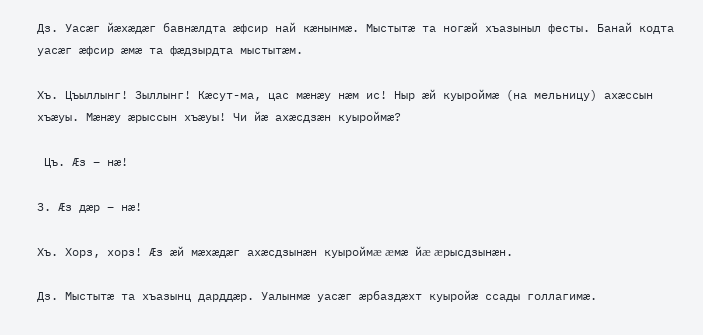Дз. Уасæг йæхæдæг бавнæлдта æфсир най кæнынмæ. Мыстытæ та ногæй хъазыныл фесты. Банай кодта уасæг æфсир æмæ та фæдзырдта мыстытæм.

Хъ. Цъыллынг! Зыллынг! Кæсут-ма, цас мæнæу нæм ис! Ныр æй куыроймæ (на мельницу) ахæссын хъæуы. Мæнæу æрыссын хъæуы! Чи йæ ахæсдзæн куыроймæ?

 Цъ. Æз – нæ!

З. Æз дæр – нæ!

Хъ. Хорз, хорз! Æз æй мæхæдæг ахæсдзынæн куыроймæ æмæ йæ æрысдзынæн.

Дз. Мыстытæ та хъазынц дарддæр. Уалынмæ уасæг æрбаздæхт куыройæ ссады голлагимæ.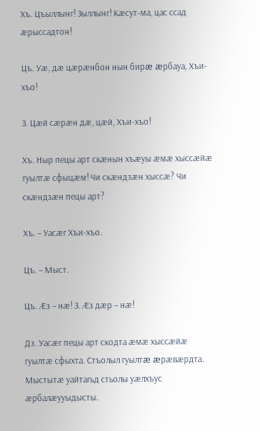Хъ. Цъыллынг! Зыллынг! Кæсут-ма, цас ссад æрыссадтон!

Цъ. Уæ, дæ цæрæнбон нын бирæ æрбауа, Хъи-хъо!

З. Цæй сæрæн дæ, цæй, Хъи-хъо!

Хъ. Ныр пецы арт скæнын хъæуы æмæ хыссæйæ гуылтæ сфыцæм! Чи скæндзæн хыссæ? Чи скæндзæн пецы арт?

Хъ. – Уасæг Хъи-хъо.

Цъ. – Мыст.

Цъ. Æз – нæ! З. Æз дæр – нæ!

Дз. Уасæг пецы арт скодта æмæ хыссæйæ гуылтæ сфыхта. Стъолыл гуылтæ æрæвæрдта. Мыстытæ уайтагьд стьолы уæлхъус æрбалæууыдысты.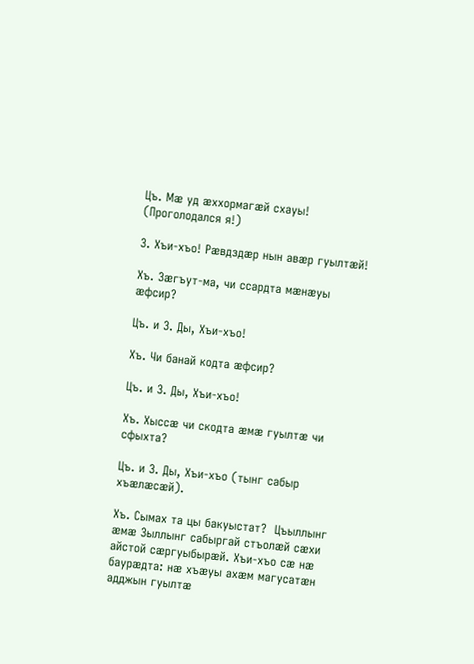Цъ. Мæ уд æххормагæй схауы! (Проголодался я!)

З. Хъи-хъо! Рæвдздæр нын авæр гуылтæй!

Хъ. Зæгъут-ма, чи ссардта мæнæуы æфсир?

Цъ. и З. Ды, Хъи-хъо!

Хъ. Чи банай кодта æфсир?

Цъ. и З. Ды, Хъи-хъо!

Хъ. Хыссæ чи скодта æмæ гуылтæ чи сфыхта?

Цъ. и З. Ды, Хъи-хъо (тынг сабыр хъæлæсæй).

Хъ. Сымах та цы бакуыстат?  Цъыллынг æмæ Зыллынг сабыргай стъолæй сæхи айстой сæргуыбырæй. Хъи-хъо сæ нæ баурæдта: нæ хъæуы ахæм магусатæн адджын гуылтæ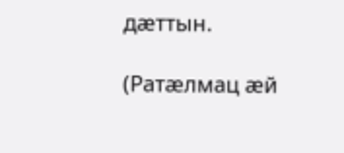дæттын.

(Ратæлмац æй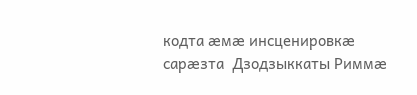кодта æмæ инсценировкæ сарæзта  Дзодзыккаты Риммæ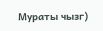Мураты чызг)